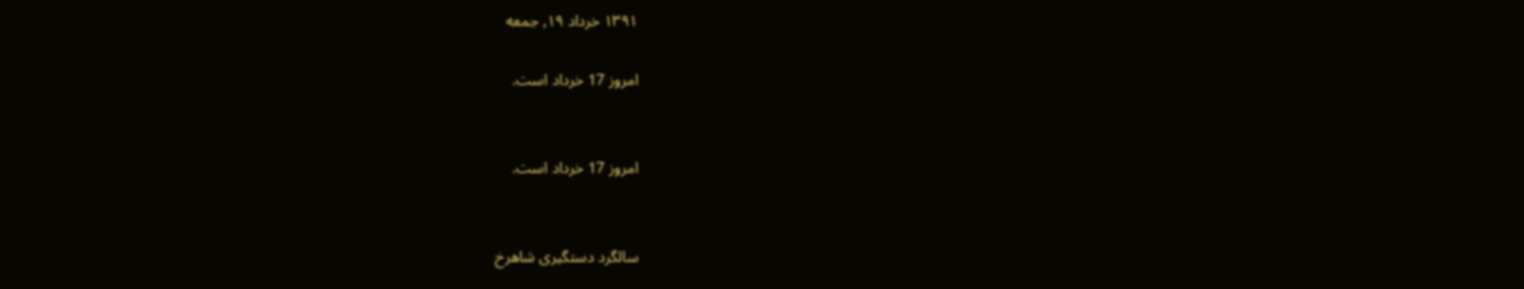۱۳۹۱ خرداد ۱۹, جمعه

امروز 17 خرداد است.


امروز 17 خرداد است.


سالگرد دستگیری شاهرخ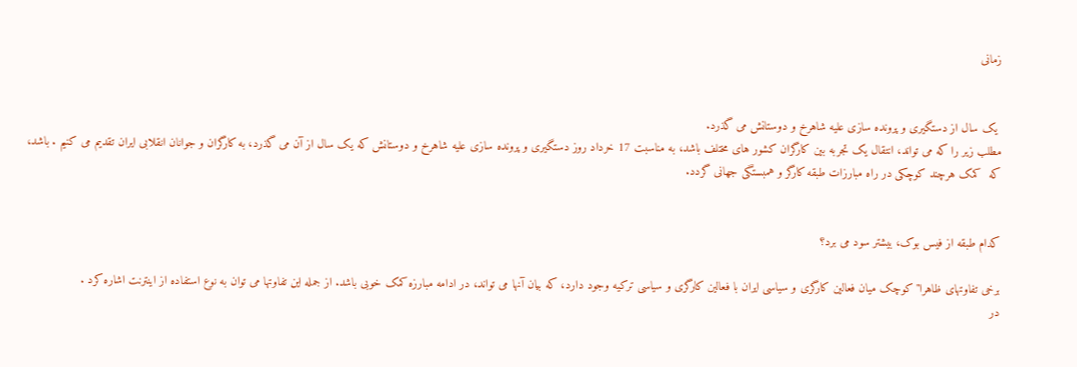زمانی


 یک سال از دستگیری و پرونده سازی علیه شاهرخ و دوستانش می گذرد.
مطلب زیر را که می تواند، انتقال یک تجربه بین کارگران کشور های مختلف باشد، به مناسبت 17 خرداد روز دستگیری و پرونده سازی علیه شاهرخ و دوستانش که یک سال از آن می گذرد، به کارگران و جوانان انقلابی ایران تقدیم می کنیم . باشد، که  کمک هرچند کوچکی در راه مبارزات طبقه کارگر و همبستگی جهانی گردد.


کدام طبقه از فیس بوک، بیشتر سود می برد؟

برخی تفاوتهای ظاهرا" کوچک میان فعالین کارگری و سیاسی ایران با فعالین کارگری و سیاسی ترکیه وجود دارد، که بیان آنها می تواند، در ادامه مبارزه کمک خوبی باشد. از جمله این تفاوتها می توان به نوع استفاده از اینترنت اشاره کرد .
در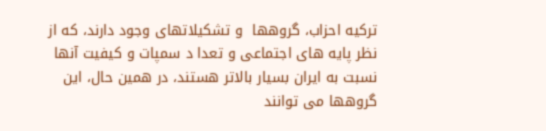ترکیه احزاب، گروهها  و تشکیلاتهای وجود دارند، که از نظر پایه های اجتماعی و تعدا د سمپات و کیفیت آنها نسبت به ایران بسیار بالاتر هستند، در همین حال، این گروهها می توانند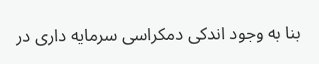بنا به وجود اندکی دمکراسی سرمایه داری در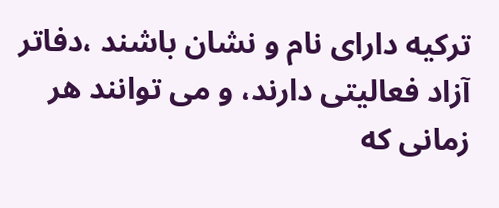ترکیه دارای نام و نشان باشند ،دفاتر آزاد فعالیتی دارند، و می توانند هر زمانی که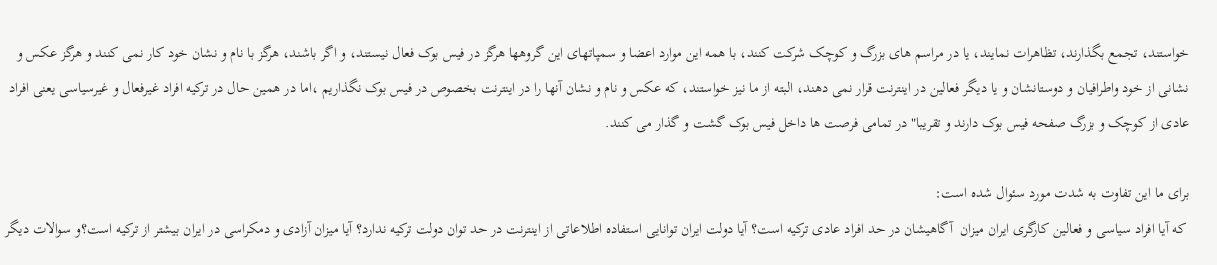خواستند، تجمع بگذارند، تظاهرات نمایند، یا در مراسم های بزرگ و کوچک شرکت کنند، با همه این موارد اعضا و سمپاتهای این گروهها هرگز در فیس بوک فعال نیستند، و اگر باشند، هرگز با نام و نشان خود کار نمی کنند و هرگز عکس و نشانی از خود واطرافیان و دوستانشان و یا دیگر فعالین در اینترنت قرار نمی دهند، البته از ما نیز خواستند، که عکس و نام و نشان آنها را در اینترنت بخصوص در فیس بوک نگذاریم ،اما در همین حال در ترکیه افراد غیرفعال و غیرسیاسی یعنی افراد عادی از کوچک و بزرگ صفحه فیس بوک دارند و تقریبا" در تمامی فرصت ها داخل فیس بوک گشت و گذار می کنند.

برای ما این تفاوت به شدت مورد سئوال شده است:
 که آیا افراد سیاسی و فعالین کارگری ایران میزان  آگاهیشان در حد افراد عادی ترکیه است؟ آیا دولت ایران توانایی استفاده اطلاعاتی از اینترنت در حد توان دولت ترکیه ندارد؟ آیا میزان آزادی و دمکراسی در ایران بیشتر از ترکیه است؟و سوالات دیگر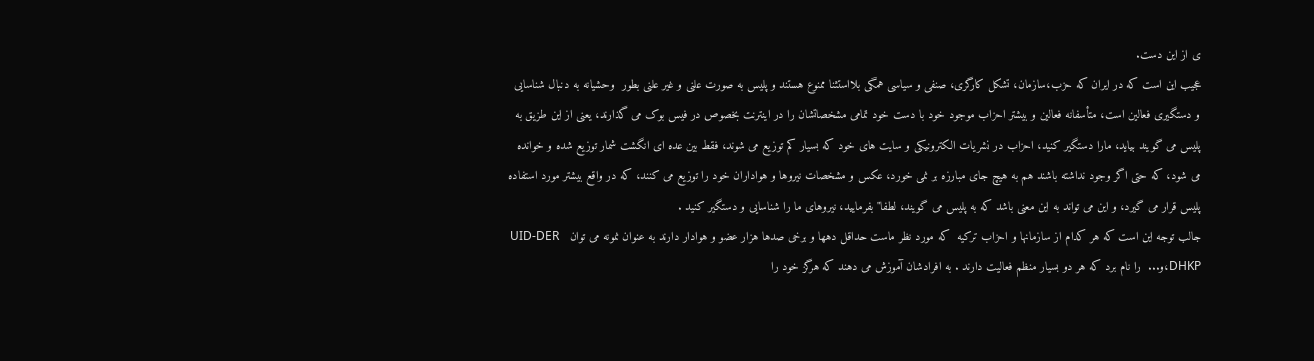ی از این دست.
عجیب این است که در ایران که حزب،سازمان، تشکل کارگری، صنفی و سیاسی همگی بلااستثنا ممنوع هستند و پلیس به صورت علنی و غیر علنی بطور  وحشیانه به دنبال شناسایی و دستگیری فعالین است، متأسفانه فعالین و بیشتر احزاب موجود خود با دست خود تمامی مشخصاتشان را در اینترنت بخصوص در فیس بوک می گذارند، یعنی از این طزیق به پلیس می گویند بیاید، مارا دستگیر کنید، احزاب در نشریات الکترونیکی و سایت های خود که بسیار کم توزیع می شوند، فقط بین عده ای انگشت شمار توزیع شده و خوانده می شود، که حتی اگر وجود نداشته باشند هم به هیچ جای مبارزه بر نمی خورد، عکس و مشخصات نیروها و هواداران خود را توزیع می کنند، که در واقع بیشتر مورد استفاده پلیس قرار می گیرد، و این می تواند به این معنی باشد که به پلیس می گویند، لطفا" بفرمایید، نیروهای ما را شناسایی و دستگیر کنید .
جالب توجه این است که هر کدام از سازمانها و احزاب ترکیه  که مورد نظر ماست حداقل دهها و برخی صدها هزار عضو و هوادار دارند به عنوان نمونه می توان   UID-DER  ،DHKPو...  را نام برد که هر دو بسیار منظم فعالیت دارند . به افرادشان آموزش می دهند که هرگز خود را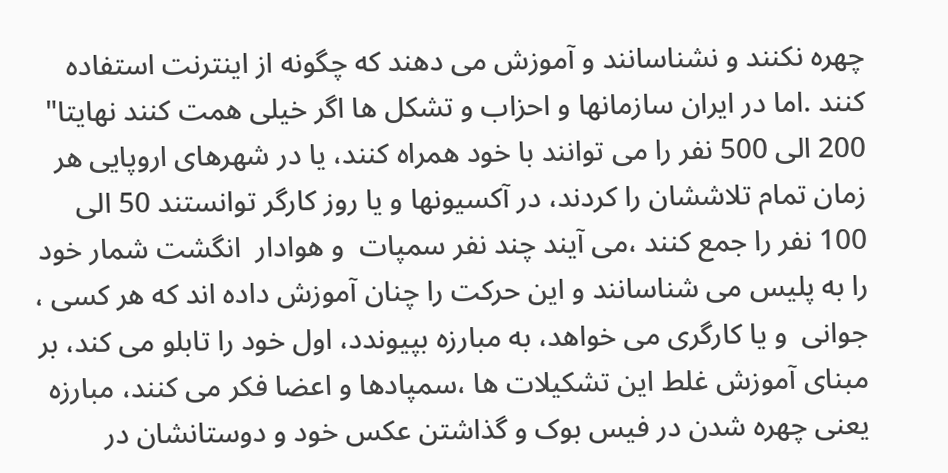چهره نکنند و نشناسانند و آموزش می دهند که چگونه از اینترنت استفاده کنند .اما در ایران سازمانها و احزاب و تشکل ها اگر خیلی همت کنند نهایتا" 200 الی 500 نفر را می توانند با خود همراه کنند، یا در شهرهای اروپایی هر زمان تمام تلاششان را کردند، در آکسیونها و یا روز کارگر توانستند 50 الی 100 نفر را جمع کنند ،می آیند چند نفر سمپات  و هوادار  انگشت شمار خود را به پلیس می شناسانند و این حرکت را چنان آموزش داده اند که هر کسی ، جوانی  و یا کارگری می خواهد، به مبارزه بپیوندد، اول خود را تابلو می کند، بر مبنای آموزش غلط این تشکیلات ها ،سمپادها و اعضا فکر می کنند، مبارزه یعنی چهره شدن در فیس بوک و گذاشتن عکس خود و دوستانشان در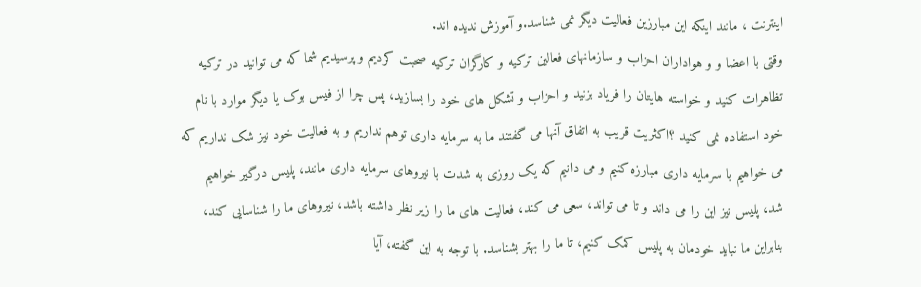اینترنت ، مانند اینکه این مبارزین فعالیت دیگر نمی شناسد.و آموزش ندیده اند.
وقتی با اعضا و و هواداران احزاب و سازمانهای فعالین ترکیه و کارگران ترکیه صحبت کردیم و پرسیدیم شما که می توانید در ترکیه تظاهرات کنید و خواسته هایتان را فریاد بزنید و احزاب و تشکل های خود را بسازید، پس چرا از فیس بوک یا دیگر موارد با نام خود استفاده نمی کنید ؟اکثریت قریب به اتفاق آنها می گفتند ما به سرمایه داری توهم نداریم و به فعالیت خود نیز شک نداریم که می خواهیم با سرمایه داری مبارزه کنیم و می دانیم که یک روزی به شدت با نیروهای سرمایه داری مانند، پلیس درگیر خواهیم شد، پلیس نیز این را می داند و تا می تواند، سعی می کند، فعالیت های ما را زیر نظر داشته باشد، نیروهای ما را شناسایی کند، بنابراین ما نباید خودمان به پلیس کمک کنیم، تا ما را بهتر بشناسد. با توجه به این گفته، آیا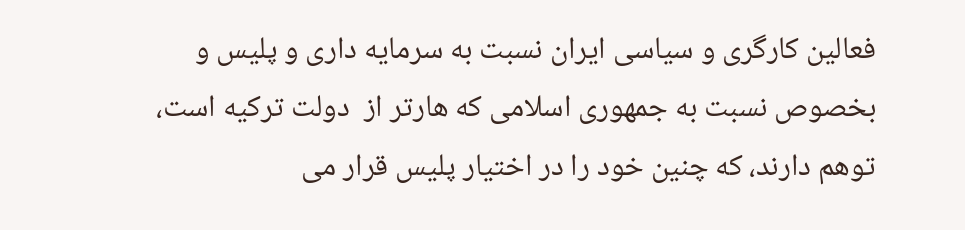فعالین کارگری و سیاسی ایران نسبت به سرمایه داری و پلیس و بخصوص نسبت به جمهوری اسلامی که هارتر از  دولت ترکیه است، توهم دارند، که چنین خود را در اختیار پلیس قرار می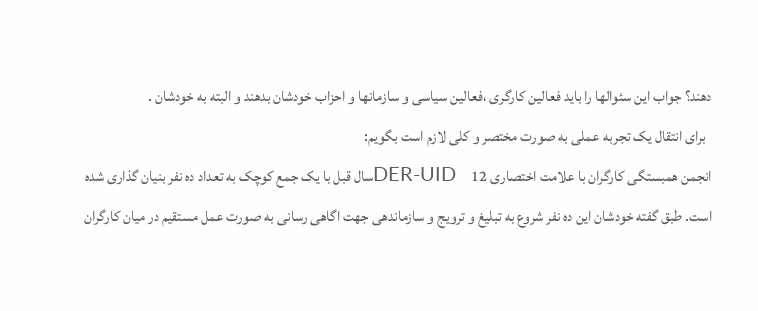دهند؟ جواب این سئوالها را باید فعالین کارگری ،فعالین سیاسی و سازمانها و احزاب خودشان بدهند و البته به خودشان .
  برای انتقال یک تجربه عملی به صورت مختصر و کلی لازم است بگویم:
انجمن همبستگی کارگران با علامت اختصاری DER-UID   12سال قبل با یک جمع کوچک به تعداد ده نفر بنیان گذاری شده است. طبق گفته خودشان این ده نفر شروع به تبلیغ و ترویج و سازماندهی جهت اگاهی رسانی به صورت عمل مستقیم در میان کارگران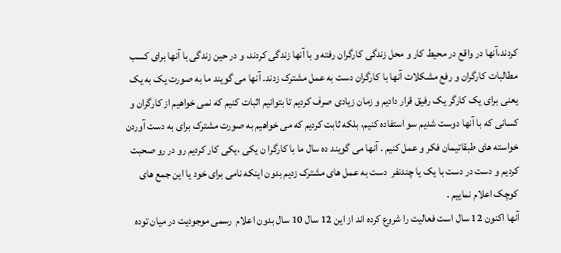کردند،آنها در واقع در محیط کار و محل زندگی کارگران رفته و با آنها زندگی کردند، و در حین زندگی با آنها برای کسب مطالبات کارگران و رفع مشکلات آنها با کارگران دست به عمل مشترک زدند. آنها می گویند ما به صورت یک به یک یعنی برای یک کارگر یک رفیق قرار دادیم و زمان زیادی صرف کردیم تا بتوانیم اثبات کنیم که نمی خواهیم از کارگران و کسانی که با آنها دوست شدیم سو استفاده کنیم، بلکه ثابت کردیم که می خواهیم به صورت مشترک برای به دست آوردن خواسته های طبقاتیمان فکر و عمل کنیم . آنها می گویند ده سال ما با کارگرا ن یکی ،یکی کار کردیم رو در رو صحبت کردیم و دست در دست با یک یا چندنفر  دست به عمل های مشترک زدیم بدون اینکه نامی برای خود یا این جمع های کوچک اعلام نماییم .
آنها اکنون 12 سال است فعالیت را شروع کرده اند از این 12 سال 10 سال بدون اعلام  رسمی موجودیت در میان توده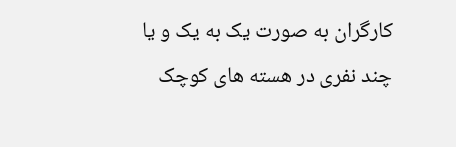کارگران به صورت یک به یک و یا چند نفری در هسته های کوچک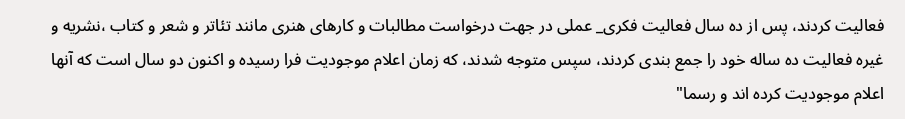فعالیت کردند، پس از ده سال فعالیت فکری_ عملی در جهت درخواست مطالبات و کارهای هنری مانند تئاتر و شعر و کتاب ،نشریه و غیره فعالیت ده ساله خود را جمع بندی کردند، سپس متوجه شدند، که زمان اعلام موجودیت فرا رسیده و اکنون دو سال است که آنها اعلام موجودیت کرده اند و رسما"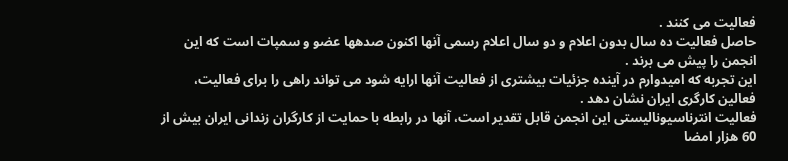فعالیت می کنند .
حاصل فعالیت ده سال بدون اعلام و دو سال اعلام رسمی آنها اکنون صدهها عضو و سمپات است که این انجمن را پیش می برند .
این تجربه که امیدوارم در آینده جزئیات بیشتری از فعالیت آنها ارایه شود می تواند راهی را برای فعالیت، فعالین کارگری ایران نشان دهد .
فعالیت انترناسیونالیستی این انجمن قابل تقدیر است، آنها در رابطه با حمایت از کارگران زندانی ایران بیش از 60 هزار امضا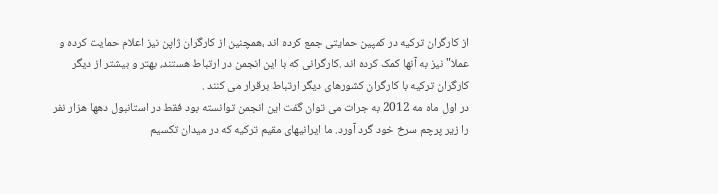از کارگران ترکیه در کمپین حمایتی جمع کرده اند ،همچنین از کارگران ژاپن نیز اعلام حمایت کرده و عملا" نیز به آنها کمک کرده اند .کارگرانی که با این انجمن در ارتباط هستند، بهتر و بیشتر از دیگر کارگران ترکیه با کارگران کشورهای دیگر ارتباط برقرار می کنند .
در اول ماه مه 2012 به جرات می توان گفت این انجمن توانسته بود فقط در استانبول دهها هزار نفر را زیر پرچم سرخ خود گرد آورد. ما ایرانیهای مقیم ترکیه که در میدان تکسیم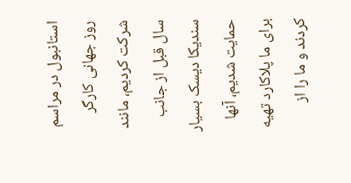استانبول در مراسم روز جهانی کارگر شرکت کردیم، مانند سال قبل از جانب سندیکا دیسک بسیار حمایت شدیم، آنها برای ما پلاکارد تهیه کردند و ما را از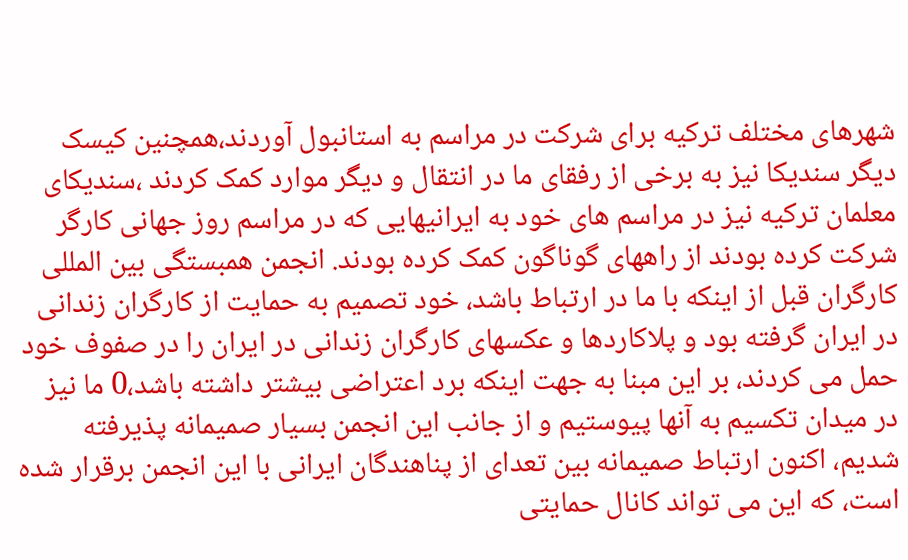شهرهای مختلف ترکیه برای شرکت در مراسم به استانبول آوردند،همچنین کیسک دیگر سندیکا نیز به برخی از رفقای ما در انتقال و دیگر موارد کمک کردند ،سندیکای معلمان ترکیه نیز در مراسم های خود به ایرانیهایی که در مراسم روز جهانی کارگر شرکت کرده بودند از راههای گوناگون کمک کرده بودند. انجمن همبستگی بین المللی کارگران قبل از اینکه با ما در ارتباط باشد، خود تصمیم به حمایت از کارگران زندانی در ایران گرفته بود و پلاکاردها و عکسهای کارگران زندانی در ایران را در صفوف خود حمل می کردند، بر این مبنا به جهت اینکه برد اعتراضی بیشتر داشته باشد،0 ما نیز در میدان تکسیم به آنها پیوستیم و از جانب این انجمن بسیار صمیمانه پذیرفته شدیم، اکنون ارتباط صمیمانه بین تعدای از پناهندگان ایرانی با این انجمن برقرار شده است، که این می تواند کانال حمایتی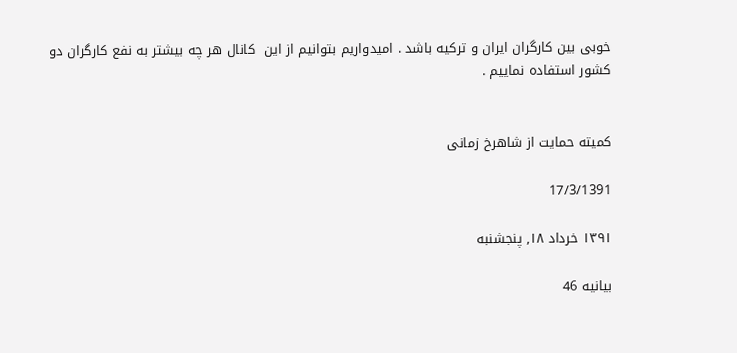خوبی بین کارگران ایران و ترکیه باشد . امیدواریم بتوانیم از این  کانال هر چه بیشتر به نفع کارگران دو کشور استفاده نماییم .


کمیته حمایت از شاهرخ زمانی

17/3/1391

۱۳۹۱ خرداد ۱۸, پنجشنبه

بیانیه 46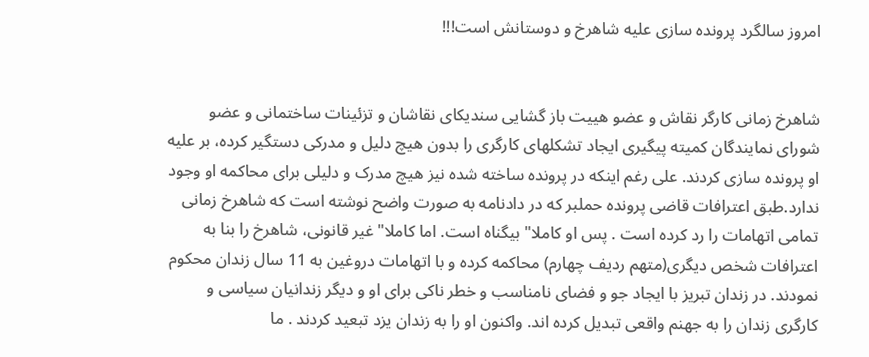امروز سالگرد پرونده سازی علیه شاهرخ و دوستانش است!!!


شاهرخ زمانی کارگر نقاش و عضو هییت باز گشایی سندیکای نقاشان و تزئینات ساختمانی و عضو شورای نمایندگان کمیته پیگیری ایجاد تشکلهای کارگری را بدون هیچ دلیل و مدرکی دستگیر کرده، بر علیه او پرونده سازی کردند. علی رغم اینکه در پرونده ساخته شده نیز هیچ مدرک و دلیلی برای محاکمه او وجود ندارد.طبق اعترافات قاضی پرونده حملبر که در دادنامه به صورت واضح نوشته است که شاهرخ زمانی تمامی اتهامات را رد کرده است . پس او کاملا" بیگناه است. اما کاملا" غیر قانونی، شاهرخ را بنا به اعترافات شخص دیگری(متهم ردیف چهارم) محاکمه کرده و با اتهامات دروغین به 11 سال زندان محکوم نمودند. در زندان تبریز با ایجاد جو و فضای نامناسب و خطر ناکی برای او و دیگر زندانیان سیاسی و کارگری زندان را به جهنم واقعی تبدیل کرده اند. واکنون او را به زندان یزد تبعید کردند . ما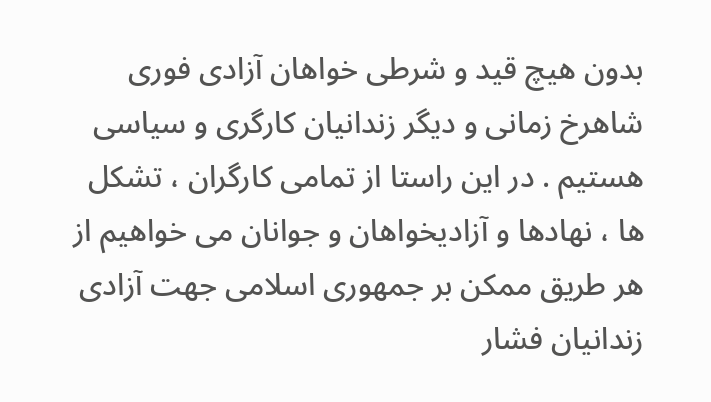بدون هیچ قید و شرطی خواهان آزادی فوری شاهرخ زمانی و دیگر زندانیان کارگری و سیاسی هستیم . در این راستا از تمامی کارگران ، تشکل ها ، نهادها و آزادیخواهان و جوانان می خواهیم از هر طریق ممکن بر جمهوری اسلامی جهت آزادی زندانیان فشار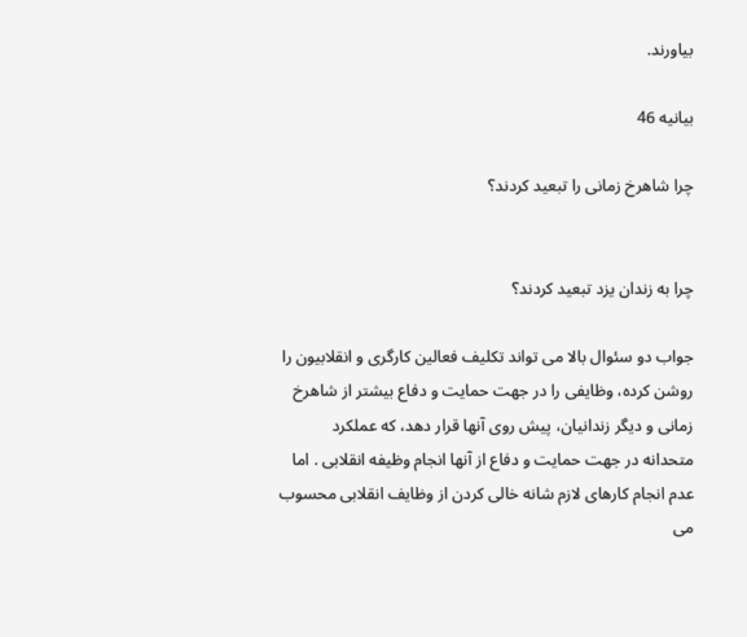بیاورند.

بیانیه 46

چرا شاهرخ زمانی را تبعید کردند؟


چرا به زندان یزد تبعید کردند؟

جواب دو سئوال بالا می تواند تکلیف فعالین کارگری و انقلابیون را روشن کرده، وظایفی را در جهت حمایت و دفاع بیشتر از شاهرخ زمانی و دیگر زندانیان، پیش روی آنها قرار دهد، که عملکرد متحدانه در جهت حمایت و دفاع از آنها انجام وظیفه انقلابی . اما عدم انجام کارهای لازم شانه خالی کردن از وظایف انقلابی محسوب می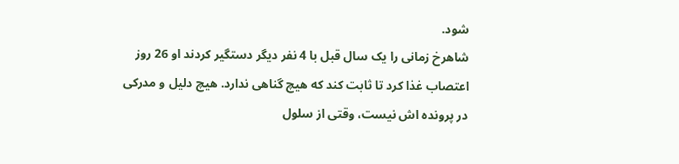شود.
شاهرخ زمانی را یک سال قبل با 4 نفر دیگر دستگیر کردند او 26 روز اعتصاب غذا کرد تا ثابت کند که هیچ گناهی ندارد. هیچ دلیل و مدرکی در پرونده اش نیست، وقتی از سلول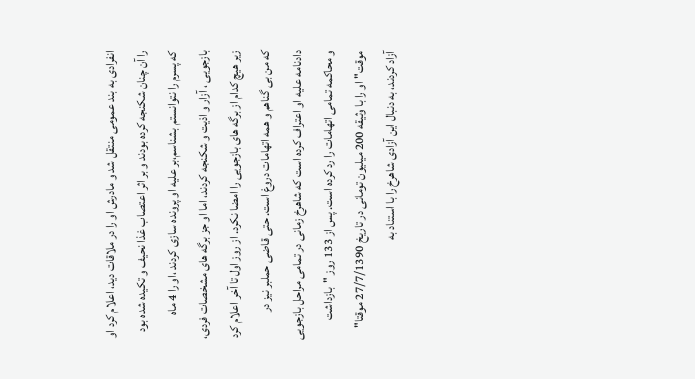انفرادی به بند عمومی منتقل شد و مادرش او را در ملاقات دید، اعلام کرد او را آن چنان شکنجه کرده بودند و بر اثر اعتصاب غذا نحیف و تکیده شده بود که پسرم را نتوانستم بشناسم،بر علیه او پرونده سازی کردند ،او را 4 ماه بازجویی ، آزار و اذیت و شکنجه کردند، اما او جز برگه های مشخصات فردی، زیر هیچ کدام از برگه های بازجویی را امضا نکرد. از روز اول تا آخر اعلام کرد که من بی گناهم و همه اتهامات دروغ است. حتی قاضی حملبر نیز در دادنامه علیه او اعتراف کرده است که شاهرخ زمانی در تمامی مراحل بازجویی و محاکمه تمامی اتهامات را رد کرده است. پس از 133 روز "بازداشت موقت" او را با وثیقه 200 میلیون تومانی در تاریخ 27/7/1390 موقتا" آزاد کردند، به دنبال این آزادی شاهرخ را با استناد به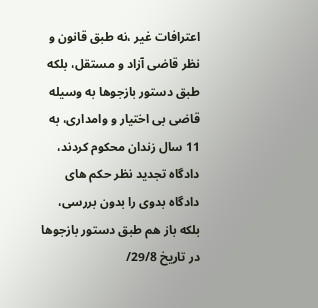اعترافات غیر ،نه طبق قانون و نظر قاضی آزاد و مستقل، بلکه طبق دستور بازجوها به وسیله قاضی بی اختیار و وامداری، به 11 سال زندان محکوم کردند،  دادگاه تجدید نظر حکم های دادگاه بدوی را بدون بررسی، بلکه باز هم طبق دستور بازجوها در تاریخ 29/8/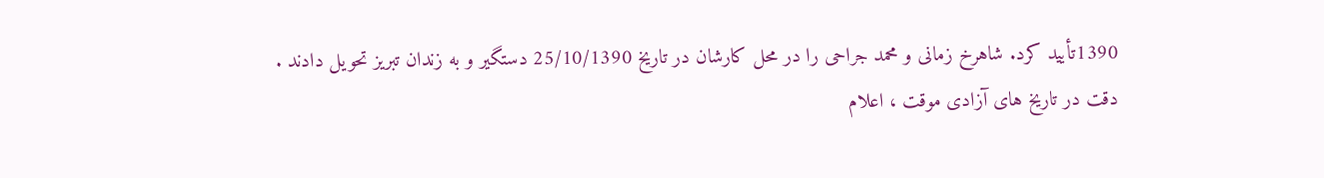1390تأیید کرد. شاهرخ زمانی و محمد جراحی را در محل کارشان در تاریخ 25/10/1390 دستگیر و به زندان تبریز تحویل دادند .
دقت در تاریخ های آزادی موقت ، اعلام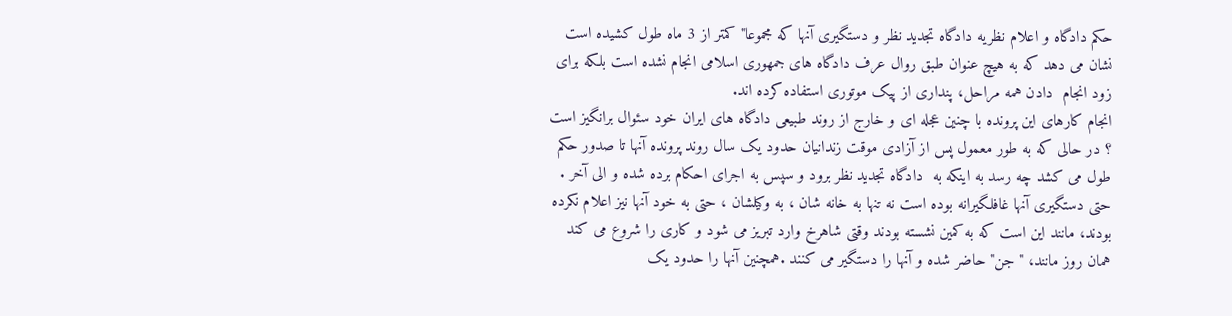حکم دادگاه و اعلام نظریه دادگاه تجدید نظر و دستگیری آنها که مجموعا" کمتر از 3 ماه طول کشیده است نشان می دهد که به هیچ عنوان طبق روال عرف دادگاه های جمهوری اسلامی انجام نشده است بلکه برای زود انجام  دادن همه مراحل، پنداری از پیک موتوری استفاده کرده اند.
انجام کارهای این پرونده با چنین عجله ای و خارج از روند طبیعی دادگاه های ایران خود سئوال برانگیز است ؟ در حالی که به طور معمول پس از آزادی موقت زندانیان حدود یک سال روند پرونده آنها تا صدور حکم طول می کشد چه رسد به اینکه به  دادگاه تجدید نظر برود و سپس به اجرای احکام برده شده و الی آخر . حتی دستگیری آنها غافلگیرانه بوده است نه تنها به خانه شان ، به وکیلشان ، حتی به خود آنها نیز اعلام نکرده بودند، مانند این است که به کمین نشسته بودند وقتی شاهرخ وارد تبریز می شود و کاری را شروع می کند همان روز مانند، "جن" حاضر شده و آنها را دستگیر می کنند .همچنین آنها را حدود یک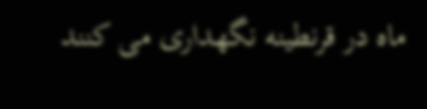ماه در قرنطینه نگهداری می کنند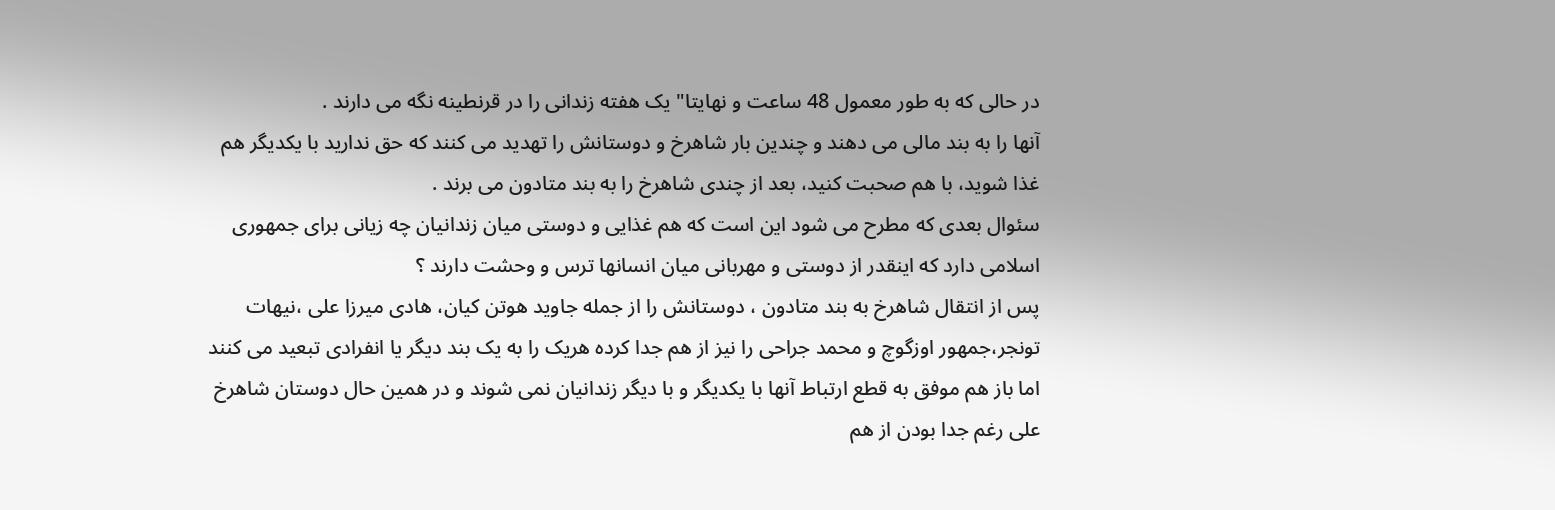در حالی که به طور معمول 48 ساعت و نهایتا" یک هفته زندانی را در قرنطینه نگه می دارند .
آنها را به بند مالی می دهند و چندین بار شاهرخ و دوستانش را تهدید می کنند که حق ندارید با یکدیگر هم غذا شوید، با هم صحبت کنید، بعد از چندی شاهرخ را به بند متادون می برند .
سئوال بعدی که مطرح می شود این است که هم غذایی و دوستی میان زندانیان چه زیانی برای جمهوری اسلامی دارد که اینقدر از دوستی و مهربانی میان انسانها ترس و وحشت دارند ؟
پس از انتقال شاهرخ به بند متادون ، دوستانش را از جمله جاوید هوتن کیان، هادی میرزا علی ،نیهات تونجر،جمهور اوزگوچ و محمد جراحی را نیز از هم جدا کرده هریک را به یک بند دیگر یا انفرادی تبعید می کنند اما باز هم موفق به قطع ارتباط آنها با یکدیگر و با دیگر زندانیان نمی شوند و در همین حال دوستان شاهرخ علی رغم جدا بودن از هم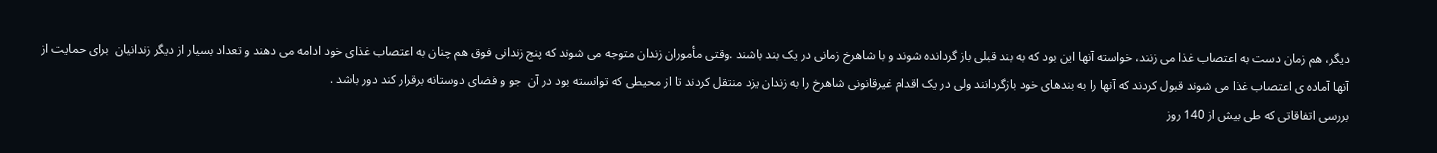دیگر، هم زمان دست به اعتصاب غذا می زنند، خواسته آنها این بود که به بند قبلی باز گردانده شوند و با شاهرخ زمانی در یک بند باشند .وقتی مأموران زندان متوجه می شوند که پنج زندانی فوق هم چنان به اعتصاب غذای خود ادامه می دهند و تعداد بسیار از دیگر زندانیان  برای حمایت از آنها آماده ی اعتصاب غذا می شوند قبول کردند که آنها را به بندهای خود بازگردانند ولی در یک اقدام غیرقانونی شاهرخ را به زندان یزد منتقل کردند تا از محیطی که توانسته بود در آن  جو و فضای دوستانه برقرار کند دور باشد .
بررسی اتفاقاتی که طی بیش از 140 روز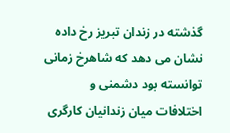گذشته در زندان تبریز رخ داده نشان می دهد که شاهرخ زمانی توانسته بود دشمنی و اختلافات میان زندانیان کارگری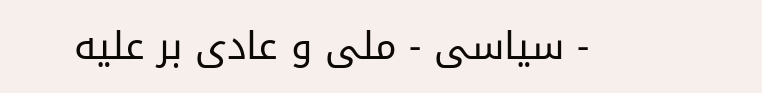- سیاسی - ملی و عادی بر علیه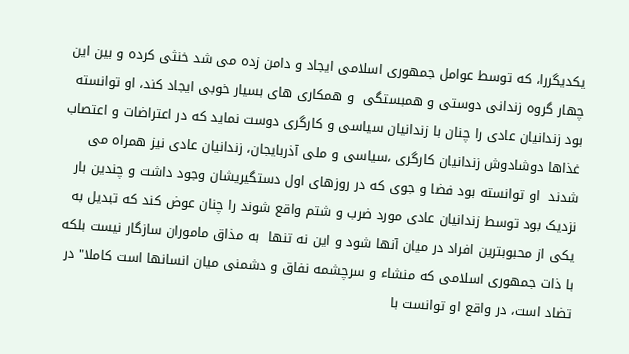یکدیگررا، که توسط عوامل جمهوری اسلامی ایجاد و دامن زده می شد خنثی کرده و بین این چهار گروه زندانی دوستی و همبستگی  و همکاری های بسیار خوبی ایجاد کند، او توانسته بود زندانیان عادی را چنان با زندانیان سیاسی و کارگری دوست نماید که در اعتراضات و اعتصاب غذاها دوشادوش زندانیان کارگری ،سیاسی و ملی آذربایجان، زندانیان عادی نیز همراه می شدند  او توانسته بود فضا و جوی که در روزهای اول دستگیریشان وجود داشت و چندین بار نزدیک بود توسط زندانیان عادی مورد ضرب و شتم واقع شوند را چنان عوض کند که تبدیل به یکی از محبوبترین افراد در میان آنها شود و این نه تنها  به مذاق ماموران سازگار نیست بلکه با ذات جمهوری اسلامی که منشاء و سرچشمه نفاق و دشمنی میان انسانها است کاملا" در تضاد است، در واقع او توانست با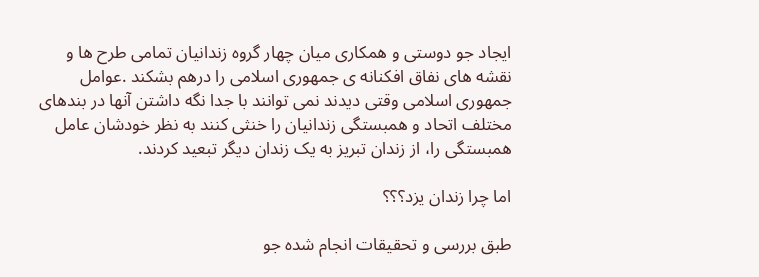ایجاد جو دوستی و همکاری میان چهار گروه زندانیان تمامی طرح ها و نقشه های نفاق افکنانه ی جمهوری اسلامی را درهم بشکند .عوامل جمهوری اسلامی وقتی دیدند نمی توانند با جدا نگه داشتن آنها در بندهای مختلف اتحاد و همبستگی زندانیان را خنثی کنند به نظر خودشان عامل همبستگی را، از زندان تبریز به یک زندان دیگر تبعید کردند.

اما چرا زندان یزد؟؟؟

طبق بررسی و تحقیقات انجام شده جو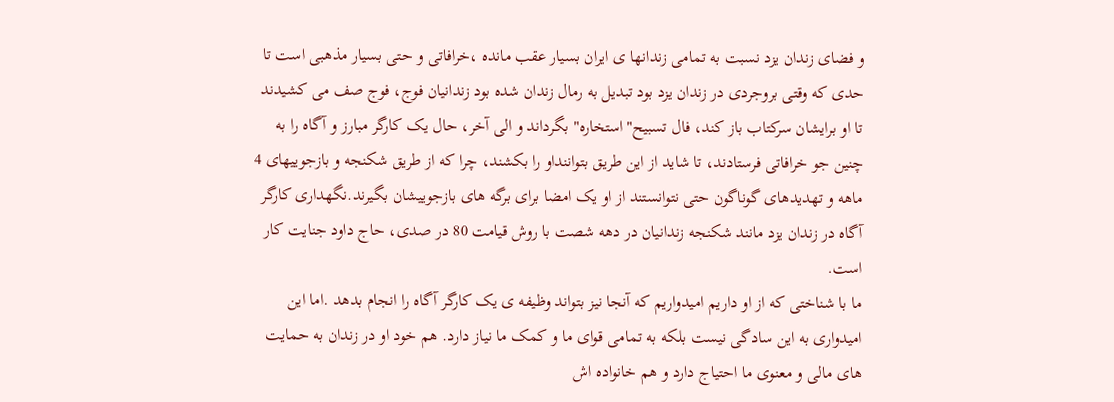و فضای زندان یزد نسبت به تمامی زندانها ی ایران بسیار عقب مانده ،خرافاتی و حتی بسیار مذهبی است تا حدی که وقتی بروجردی در زندان یزد بود تبدیل به رمال زندان شده بود زندانیان فوج، فوج صف می کشیدند تا او برایشان سرکتاب باز کند، فال تسبیح"استخاره" بگرداند و الی آخر، حال یک کارگر مبارز و آگاه را به چنین جو خرافاتی فرستادند، تا شاید از این طریق بتواننداو را بکشند، چرا که از طریق شکنجه و بازجوییهای 4 ماهه و تهدیدهای گوناگون حتی نتوانستند از او یک امضا برای برگه های بازجوییشان بگیرند.نگهداری کارگر آگاه در زندان یزد مانند شکنجه زندانیان در دهه شصت با روش قیامت 80 در صدی، حاج داود جنایت کار است.
ما با شناختی که از او داریم امیدواریم که آنجا نیز بتواند وظیفه ی یک کارگر آگاه را انجام بدهد .اما این امیدواری به این سادگی نیست بلکه به تمامی قوای ما و کمک ما نیاز دارد. هم خود او در زندان به حمایت های مالی و معنوی ما احتیاج دارد و هم خانواده اش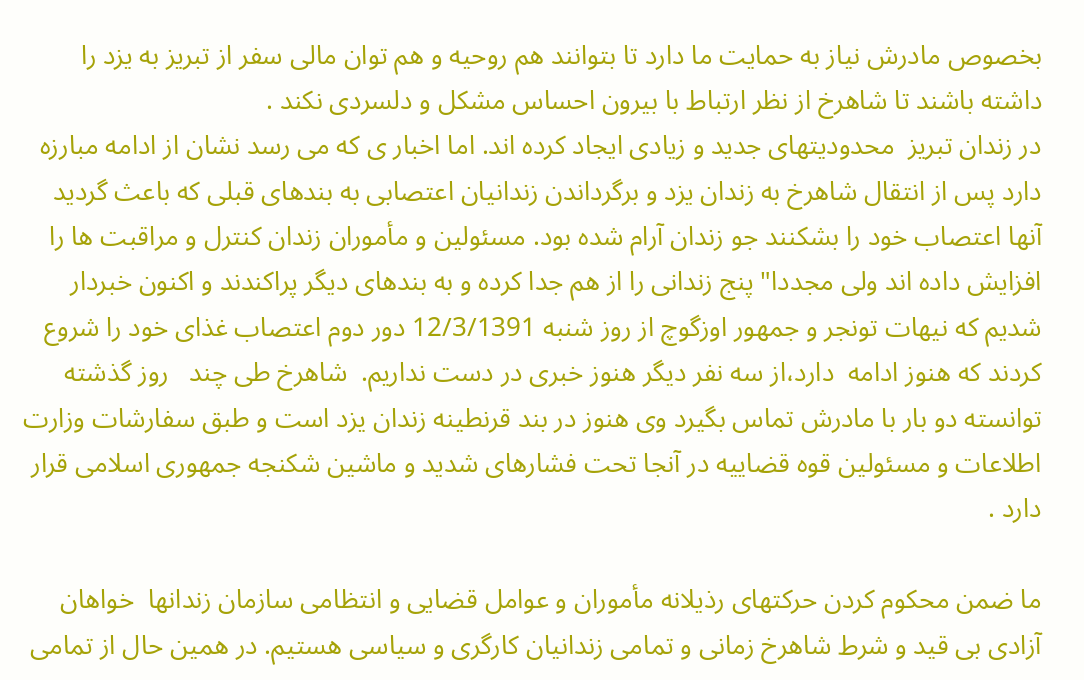بخصوص مادرش نیاز به حمایت ما دارد تا بتوانند هم روحیه و هم توان مالی سفر از تبریز به یزد را داشته باشند تا شاهرخ از نظر ارتباط با بیرون احساس مشکل و دلسردی نکند .
در زندان تبریز  محدودیتهای جدید و زیادی ایجاد کرده اند. اما اخبار ی که می رسد نشان از ادامه مبارزه دارد پس از انتقال شاهرخ به زندان یزد و برگرداندن زندانیان اعتصابی به بندهای قبلی که باعث گردید آنها اعتصاب خود را بشکنند جو زندان آرام شده بود. مسئولین و مأموران زندان کنترل و مراقبت ها را افزایش داده اند ولی مجددا" پنج زندانی را از هم جدا کرده و به بندهای دیگر پراکندند و اکنون خبردار شدیم که نیهات تونجر و جمهور اوزگوچ از روز شنبه 12/3/1391 دور دوم اعتصاب غذای خود را شروع کردند که هنوز ادامه  دارد،از سه نفر دیگر هنوز خبری در دست نداریم.  شاهرخ طی چند   روز گذشته توانسته دو بار با مادرش تماس بگیرد وی هنوز در بند قرنطینه زندان یزد است و طبق سفارشات وزارت اطلاعات و مسئولین قوه قضاییه در آنجا تحت فشارهای شدید و ماشین شکنجه جمهوری اسلامی قرار دارد .

ما ضمن محکوم کردن حرکتهای رذیلانه مأموران و عوامل قضایی و انتظامی سازمان زندانها  خواهان آزادی بی قید و شرط شاهرخ زمانی و تمامی زندانیان کارگری و سیاسی هستیم. در همین حال از تمامی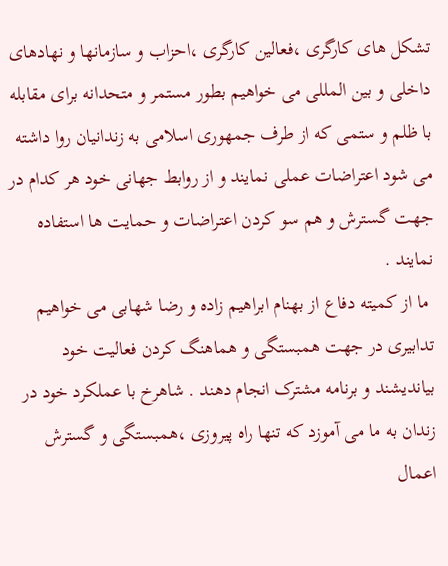تشکل های کارگری ،فعالین کارگری ،احزاب و سازمانها و نهادهای داخلی و بین المللی می خواهیم بطور مستمر و متحدانه برای مقابله با ظلم و ستمی که از طرف جمهوری اسلامی به زندانیان روا داشته می شود اعتراضات عملی نمایند و از روابط جهانی خود هر کدام در جهت گسترش و هم سو کردن اعتراضات و حمایت ها استفاده نمایند .
 ما از کمیته دفاع از بهنام ابراهیم زاده و رضا شهابی می خواهیم تدابیری در جهت همبستگی و هماهنگ کردن فعالیت خود بیاندیشند و برنامه مشترک انجام دهند . شاهرخ با عملکرد خود در زندان به ما می آموزد که تنها راه پیروزی ،همبستگی و گسترش اعمال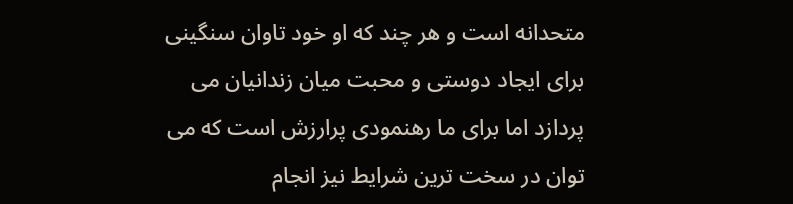متحدانه است و هر چند که او خود تاوان سنگینی برای ایجاد دوستی و محبت میان زندانیان می پردازد اما برای ما رهنمودی پرارزش است که می توان در سخت ترین شرایط نیز انجام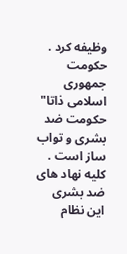وظیفه کرد .
حکومت جمهوری اسلامی ذاتا" حکومت ضد بشری و تواب ساز است . کلیه نهاد های ضد بشری این نظام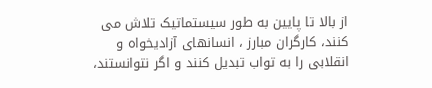از بالا تا پایین به طور سیستماتیک تلاش می کنند، کارگران مبارز ، انسانهای آزادیخواه و انقلابی را به تواب تبدیل کنند و اگر نتوانستند،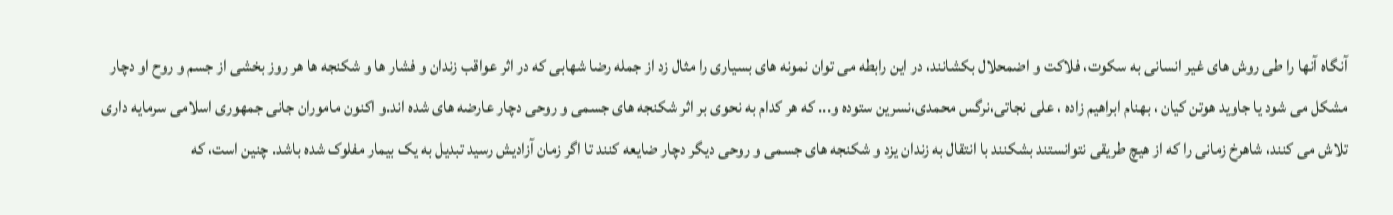آنگاه آنها را طی روش های غیر انسانی به سکوت، فلاکت و اضمحلال بکشانند، در این رابطه می توان نمونه های بسیاری را مثال زد از جمله رضا شهابی که در اثر عواقب زندان و فشار ها و شکنجه ها هر روز بخشی از جسم و روح او دچار مشکل می شود یا جاوید هوتن کیان ، بهنام ابراهیم زاده ، علی نجاتی،نرگس محمدی،نسرین ستوده و... که هر کدام به نحوی بر اثر شکنجه های جسمی و روحی دچار عارضه های شده اند.و اکنون ماموران جانی جمهوری اسلامی سرمایه داری تلاش می کنند، شاهرخ زمانی را که از هیچ طریقی نتوانستند بشکنند با انتقال به زندان یزد و شکنجه های جسمی و روحی دیگر دچار ضایعه کنند تا اگر زمان آزادیش رسید تبدیل به یک بیمار مفلوک شده باشد. چنین است، که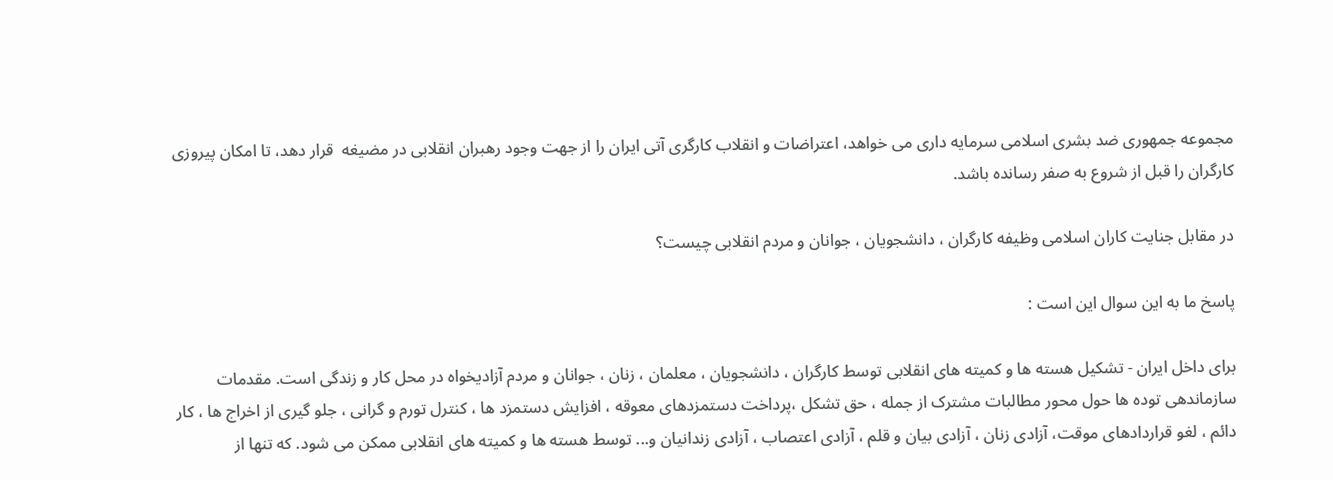مجموعه جمهوری ضد بشری اسلامی سرمایه داری می خواهد، اعتراضات و انقلاب کارگری آتی ایران را از جهت وجود رهبران انقلابی در مضیغه  قرار دهد، تا امکان پیروزی کارگران را قبل از شروع به صفر رسانده باشد.

در مقابل جنایت کاران اسلامی وظیفه کارگران ، دانشجویان ، جوانان و مردم انقلابی چیست؟

پاسخ ما به این سوال این است :

برای داخل ایران - تشکیل هسته ها و کمیته های انقلابی توسط کارگران ، دانشجویان ، معلمان ، زنان ، جوانان و مردم آزادیخواه در محل کار و زندگی است. مقدمات سازماندهی توده ها حول محور مطالبات مشترک از جمله ، حق تشکل ،پرداخت دستمزدهای معوقه ، افزایش دستمزد ها ، کنترل تورم و گرانی ، جلو گیری از اخراج ها ، کار دائم ، لغو قراردادهای موقت، آزادی زنان ، آزادی بیان و قلم ، آزادی اعتصاب ، آزادی زندانیان و... توسط هسته ها و کمیته های انقلابی ممکن می شود. که تنها از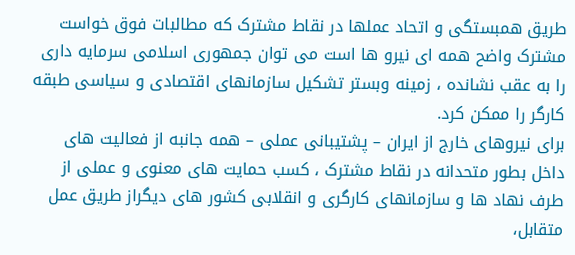طریق همبستگی و اتحاد عملها در نقاط مشترک که مطالبات فوق خواست مشترک واضح همه ای نیرو ها است می توان جمهوری اسلامی سرمایه داری را به عقب نشانده ، زمینه وبستر تشکیل سازمانهای اقتصادی و سیاسی طبقه کارگر را ممکن کرد.
برای نیروهای خارج از ایران – پشتیبانی عملی – همه جانبه از فعالیت های داخل بطور متحدانه در نقاط مشترک ، کسب حمایت های معنوی و عملی از طرف نهاد ها و سازمانهای کارگری و انقلابی کشور های دیگراز طریق عمل متقابل،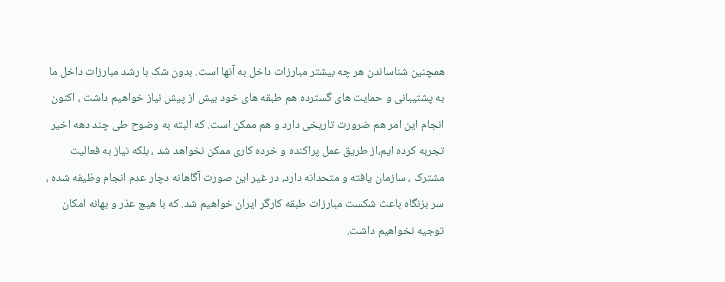همچنین شناساندن هر چه بیشتر مبارزات داخل به آنها است. بدون شک با رشد مبارزات داخل ما به پشتیبانی و حمایت های گسترده هم طبقه های خود بیش از پیش نیاز خواهیم داشت ، اکنون انجام این امر هم ضرورت تاریخی دارد و هم ممکن است. که البته به وضوح طی چند دهه اخیر تجربه کرده ایم،از طریق عمل پراکنده و خرده کاری ممکن نخواهد شد ، بلکه نیاز به فعالیت مشترک ، سازمان یافته و متحدانه دارد، در غیر این صورت آگاهانه دچار عدم انجام وظیفه شده ، سر بزنگاه باعث شکست مبارزات طبقه کارگر ایران خواهیم شد. که با هیچ عذر و بهانه امکان توجیه نخواهیم داشت.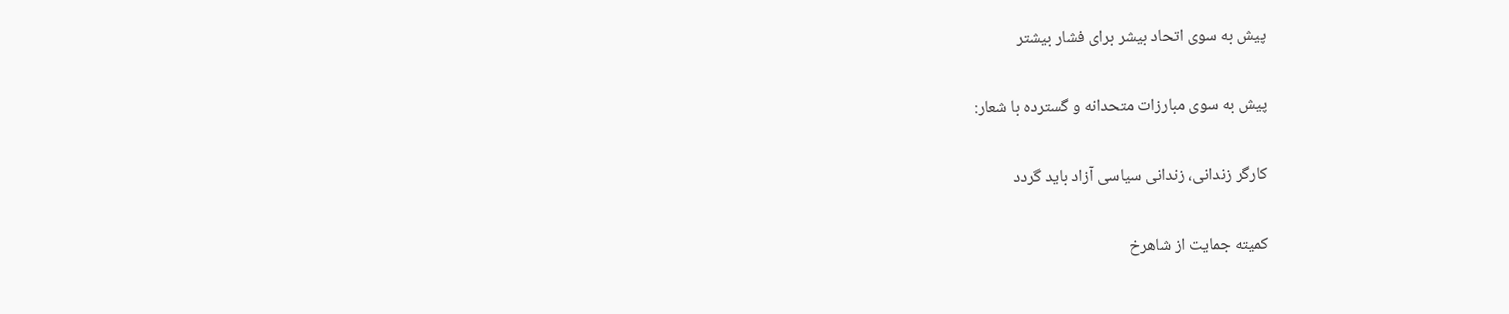پیش به سوی اتحاد بیشر برای فشار بیشتر

پیش به سوی مبارزات متحدانه و گسترده با شعار:

کارگر زندانی، زندانی سیاسی آزاد باید گردد

کمیته جمایت از شاهرخ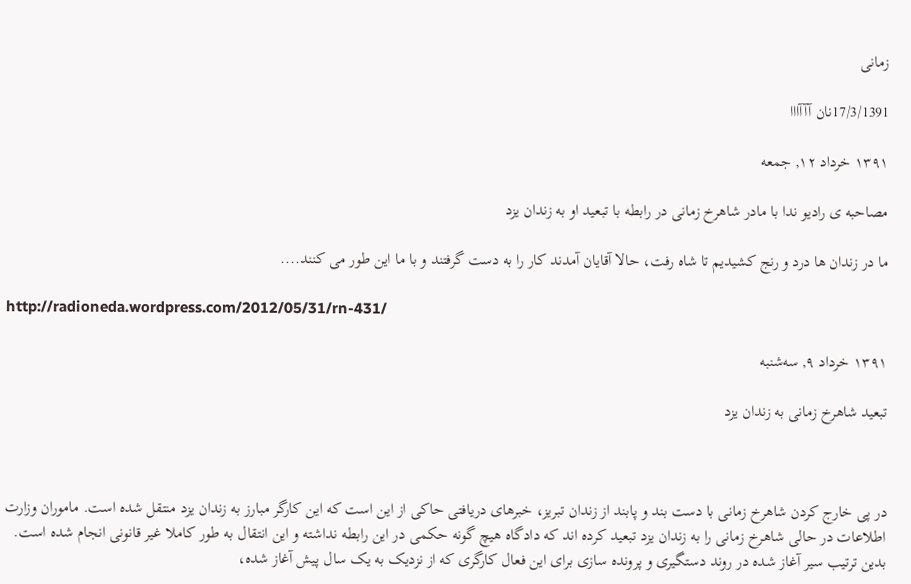زمانی

17/3/1391نان آآآااا

۱۳۹۱ خرداد ۱۲, جمعه

مصاحبه ی رادیو ندا با مادر شاهرخ زمانی در رابطه با تبعید او به زندان یزد

ما در زندان ها درد و رنج کشیدیم تا شاه رفت، حالا آقایان آمدند کار را به دست گرفتند و با ما این طور می کنند....

http://radioneda.wordpress.com/2012/05/31/rn-431/

۱۳۹۱ خرداد ۹, سه‌شنبه

تبعید شاهرخ زمانی به زندان یزد



در پی خارج کردن شاهرخ زمانی با دست بند و پابند از زندان تبریز، خبرهای دریافتی حاکی از این است که این کارگر مبارز به زندان یزد منتقل شده است. ماموران وزارت اطلاعات در حالی شاهرخ زمانی را به زندان یزد تبعید کرده اند که دادگاه هیچ گونه حکمی در این رابطه نداشته و این انتقال به طور کاملا غیر قانونی انجام شده است. بدین ترتیب سیر آغاز شده در روند دستگیری و پرونده سازی برای این فعال کارگری که از نزدیک به یک سال پیش آغاز شده،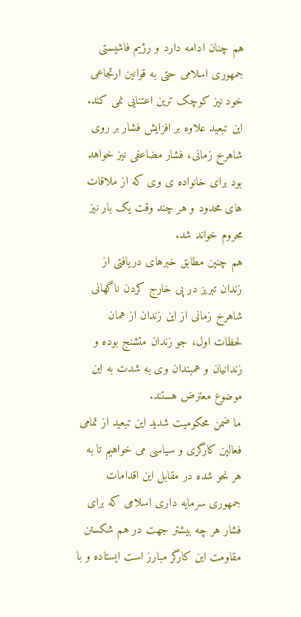هم چنان ادامه دارد و رژیم فاشیستی جمهوری اسلامی حتی به قوانین ارتجاعی خود نیز کوچک ترین اعتنایی نمی کند.
این تبعید علاوه بر افزایش فشار بر روی شاهرخ زمانی، فشار مضاعفی نیز خواهد بود برای خانواده ی وی که از ملاقات های محدود و هر چند وقت یک بار نیز محروم خواند شد.
هم چنین مطابق خبرهای دریافتی از زندان تبریز در پی خارج کردن ناگهانی شاهرخ زمانی از این زندان از همان لحظات اول، جو زندان متشنج بوده و زندانیان و همبندان وی به شدت به این موضوع معترض هستند.
ما ضمن محکومیت شدید این تبعید از تمامی فعالین کارگری و سیاسی می خواهیم تا به هر نحو شده در مقابل این اقدامات جمهوری سرمایه داری اسلامی که برای فشار هر چه بیشتر جهت در هم شکستن مقاومت این کارگر مبارز است ایستاده و با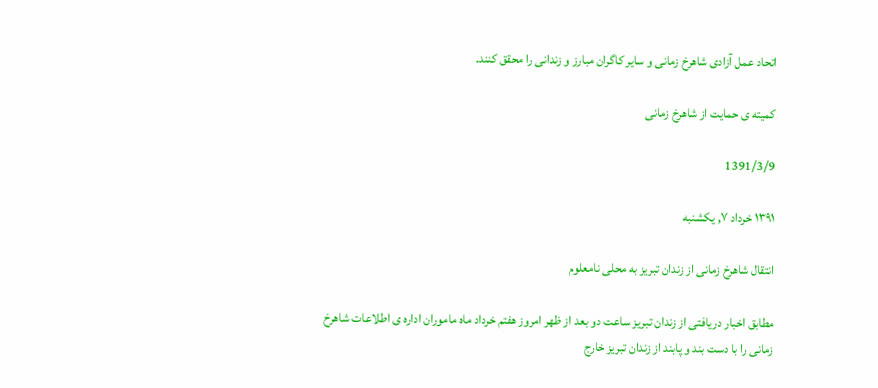اتحاد عمل آزادی شاهرخ زمانی و سایر کاگران مبارز و زندانی را محقق کنند.

کمیته ی حمایت از شاهرخ زمانی

1391/3/9

۱۳۹۱ خرداد ۷, یکشنبه

انتقال شاهرخ زمانی از زندان تبریز به محلی نامعلوم

مطابق اخبار دریافتی از زندان تبریز ساعت دو بعد از ظهر امروز هفتم خرداد ماه ماموران اداره ی اطلاعات شاهرخ زمانی را با دست بند و پابند از زندان تبریز خارج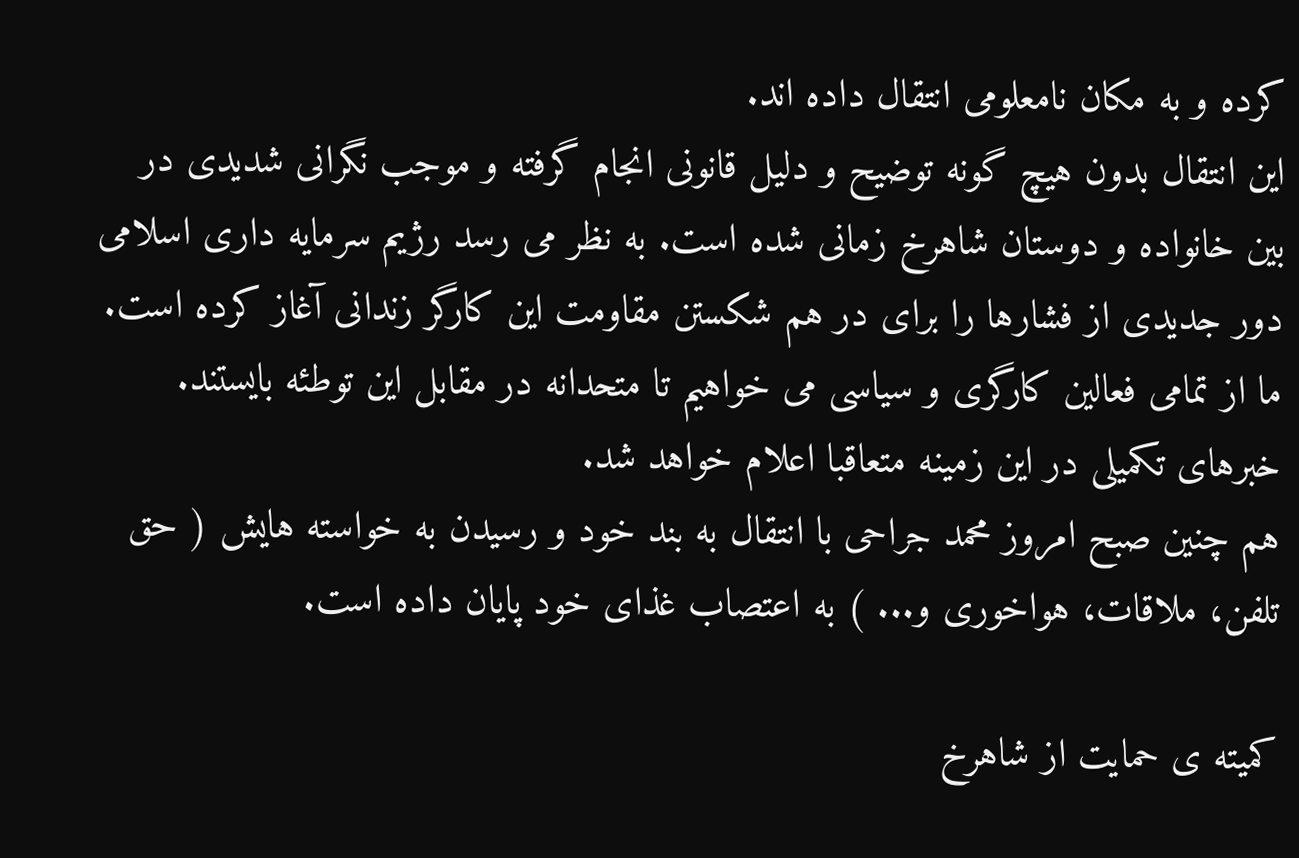کرده و به مکان نامعلومی انتقال داده اند.
این انتقال بدون هیچ گونه توضیح و دلیل قانونی انجام گرفته و موجب نگرانی شدیدی در بین خانواده و دوستان شاهرخ زمانی شده است. به نظر می رسد رژیم سرمایه داری اسلامی دور جدیدی از فشارها را برای در هم شکستن مقاومت این کارگر زندانی آغاز کرده است.
ما از تمامی فعالین کارگری و سیاسی می خواهیم تا متحدانه در مقابل این توطئه بایستند.
خبرهای تکمیلی در این زمینه متعاقبا اعلام خواهد شد.
هم چنین صبح امروز محمد جراحی با انتقال به بند خود و رسیدن به خواسته هایش ( حق تلفن، ملاقات، هواخوری و... ) به اعتصاب غذای خود پایان داده است.

کمیته ی حمایت از شاهرخ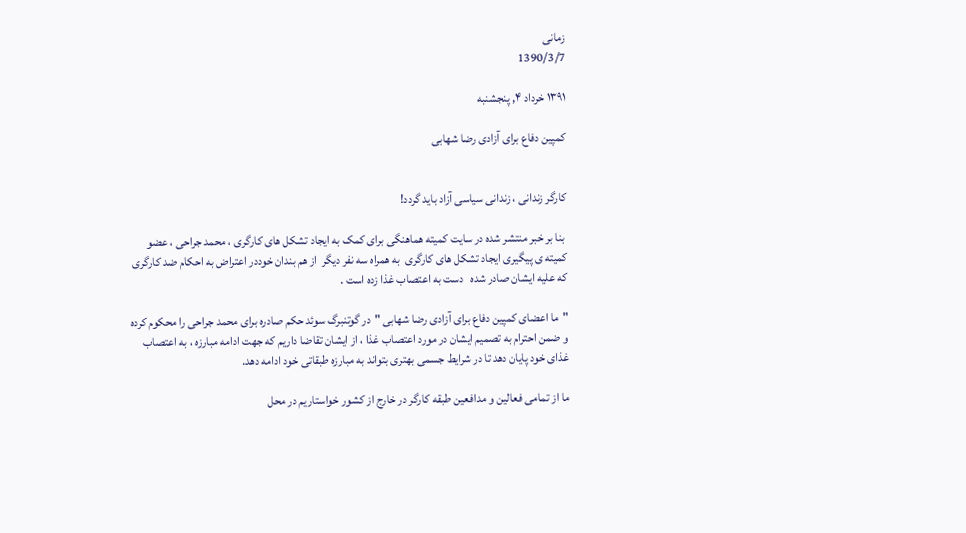زمانی
1390/3/7

۱۳۹۱ خرداد ۴, پنجشنبه

کمپین دفاع برای آزادی رضا شهابی


کارگر زندانی ، زندانی سیاسی آزاد باید گردد!

 بنا بر خبر منتشر شده در سایت کمیته هماهنگی برای کمک به ایجاد تشکل های کارگری ، محمد جراحی ، عضو کمیته ی پیگیری ایجاد تشکل های کارگری  به همراه سه نفر دیگر  از هم بندان خوددر اعتراض به احکام ضد کارگری که علیه ایشان صادر شده   دست به اعتصاب غذا زده است .

"ما اعضای کمپین دفاع برای آزادی رضا شهابی "در گوتنبرگ سوئد حکم صادره برای محمد جراحی را محکوم کرده  و ضمن احترام به تصمیم ایشان در مورد اعتصاب غذا ، از ایشان تقاضا داریم که جهت ادامه مبارزه ، به اعتصاب غذای خود پایان دهد تا در شرایط جسمی بهتری بتواند به مبارزه طبقاتی خود ادامه دهد.

ما از تمامی فعالین و مدافعین طبقه کارگر در خارج از کشور خواستاریم در محل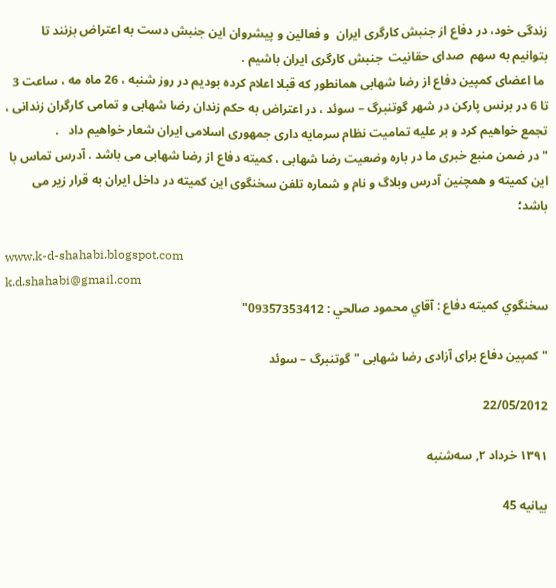زندگی خود، در دفاع از جنبش کارگری ایران  و فعالین و پیشروان این جنبش دست به اعتراض بزنند تا  بتوانیم به سهم  صدای حقانیت  جنبش کارگری ایران باشیم .
 ما اعضای کمپین دفاع از رضا شهابی همانطور که قبلا اعلام کرده بودیم در روز شنبه ، 26 ماه مه ، ساعت 3 تا 6 در برنس پارکن در شهر گوتنبرگ – سوئد ، در اعتراض به حکم زندان رضا شهابی و تمامی کارگران زندانی ،  تجمع خواهیم کرد و بر علیه تمامیت نظام سرمایه داری جمهوری اسلامی ایران شعار خواهیم داد   .
" در ضمن منبع خبری ما در باره وضعیت رضا شهابی ، کمیته دفاع از رضا شهابی می باشد . آدرس تماس با این کمیته و همچنین آدرس وبلاگ و نام و شماره تلفن سخنگوی این کمیته در داخل ایران به قرار زیر می باشد؛

www.k-d-shahabi.blogspot.com
k.d.shahabi@gmail.com
سخنگوي كميته دفاع : آقاي محمود صالحي : 09357353412"

" کمپین دفاع برای آزادی رضا شهابی " گوتنبرگ – سوئد

22/05/2012

۱۳۹۱ خرداد ۲, سه‌شنبه

بیانیه 45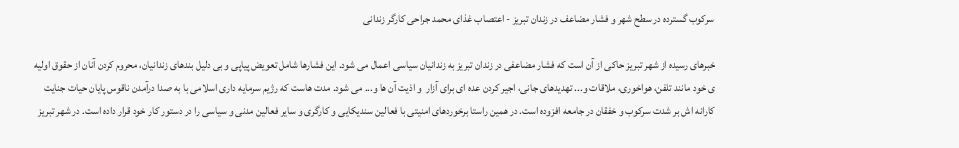سرکوب گسترده در سطح شهر و فشار مضاعف در زندان تبریز - اعتصاب غذای محمد جراحی کارگر زندانی

خبرهای رسیده از شهر تبریز حاکی از آن است که فشار مضاعفی در زندان تبریز به زندانیان سیاسی اعمال می شود. این فشارها شامل تعویض پیاپی و بی دلیل بندهای زندانیان، محروم کردن آنان از حقوق اولیه ی خود مانند تلفن، هواخوری، ملاقات و... تهدیدهای جانی، اجیر کردن عده ای برای آزار  و اذیت آن ها و... می شود. مدت هاست که رژیم سرمایه داری اسلامی با به صدا درآمدن ناقوس پایان حیات جنایت کارانه اش بر شدت سرکوب و خفقان در جامعه افزوده است. در همین راستا برخوردهای امنیتی با فعالین سندیکایی و کارگری و سایر فعالین مدنی و سیاسی را در دستور کار خود قرار داده است. در شهر تبریز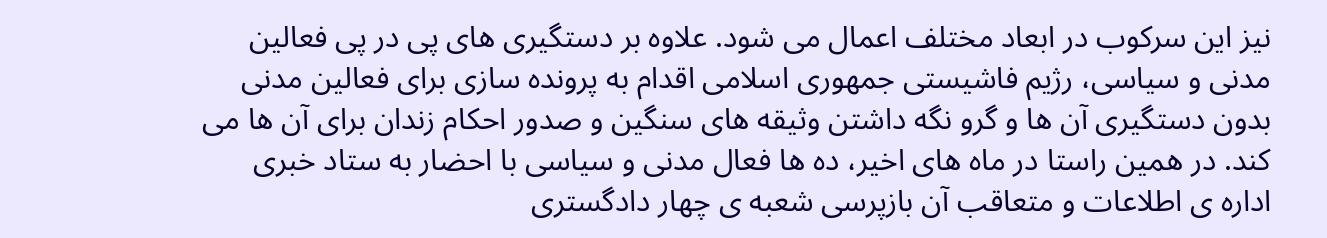نیز این سرکوب در ابعاد مختلف اعمال می شود. علاوه بر دستگیری های پی در پی فعالین مدنی و سیاسی، رژیم فاشیستی جمهوری اسلامی اقدام به پرونده سازی برای فعالین مدنی بدون دستگیری آن ها و گرو نگه داشتن وثیقه های سنگین و صدور احکام زندان برای آن ها می کند. در همین راستا در ماه های اخیر، ده ها فعال مدنی و سیاسی با احضار به ستاد خبری اداره ی اطلاعات و متعاقب آن بازپرسی شعبه ی چهار دادگستری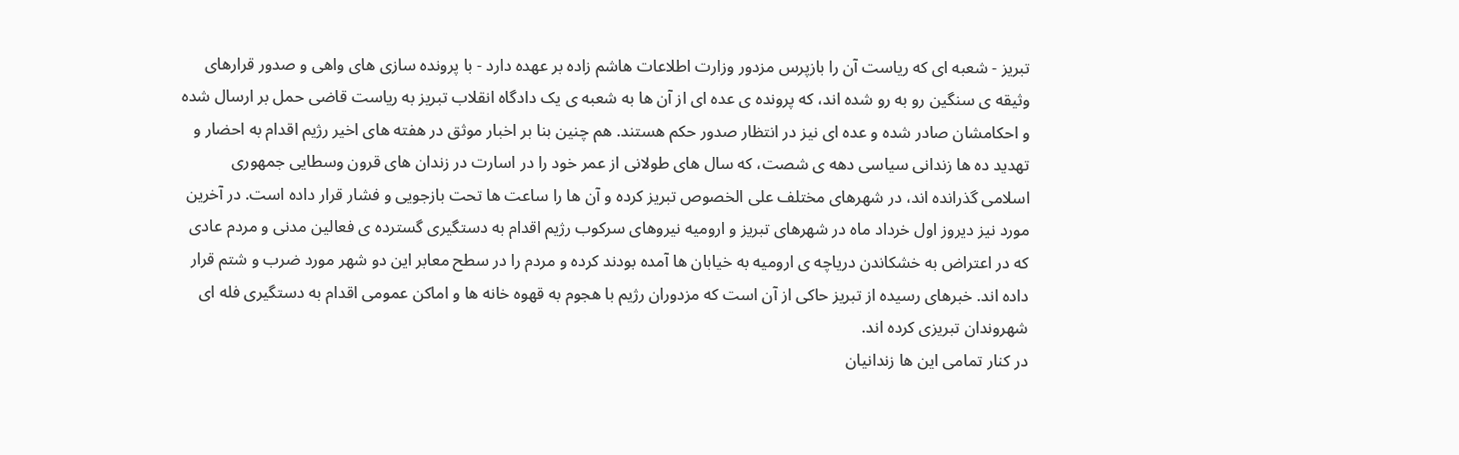تبریز - شعبه ای که ریاست آن را بازپرس مزدور وزارت اطلاعات هاشم زاده بر عهده دارد - با پرونده سازی های واهی و صدور قرارهای وثیقه ی سنگین رو به رو شده اند، که پرونده ی عده ای از آن ها به شعبه ی یک دادگاه انقلاب تبریز به ریاست قاضی حمل بر ارسال شده و احکامشان صادر شده و عده ای نیز در انتظار صدور حکم هستند. هم چنین بنا بر اخبار موثق در هفته های اخیر رژیم اقدام به احضار و تهدید ده ها زندانی سیاسی دهه ی شصت، که سال های طولانی از عمر خود را در اسارت در زندان های قرون وسطایی جمهوری اسلامی گذرانده اند، در شهرهای مختلف علی الخصوص تبریز کرده و آن ها را ساعت ها تحت بازجویی و فشار قرار داده است. در آخرین مورد نیز دیروز اول خرداد ماه در شهرهای تبریز و ارومیه نیروهای سرکوب رژیم اقدام به دستگیری گسترده ی فعالین مدنی و مردم عادی که در اعتراض به خشکاندن دریاچه ی ارومیه به خیابان ها آمده بودند کرده و مردم را در سطح معابر این دو شهر مورد ضرب و شتم قرار داده اند. خبرهای رسیده از تبریز حاکی از آن است که مزدوران رژیم با هجوم به قهوه خانه ها و اماکن عمومی اقدام به دستگیری فله ای شهروندان تبریزی کرده اند.
در کنار تمامی این ها زندانیان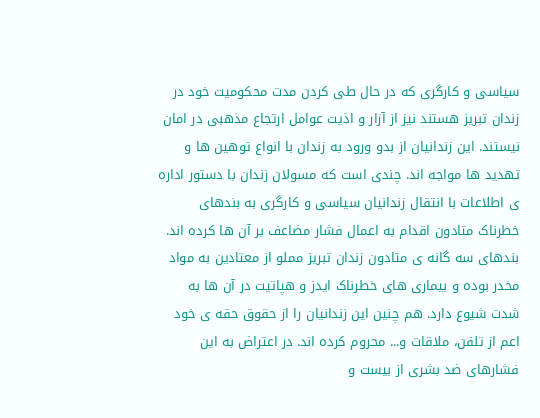سیاسی و کارگری که در حال طی کردن مدت محکومیت خود در زندان تبریز هستند نیز از آزار و اذیت عوامل ارتجاع مذهبی در امان نیستند. این زندانیان از بدو ورود به زندان با انواع توهین ها و تهدید ها مواجه اند. چندی است که مسولان زندان با دستور اداره ی اطلاعات با انتقال زندانیان سیاسی و کارگری به بندهای خطرناک متادون اقدام به اعمال فشار مضاعف بر آن ها کرده اند. بندهای سه گانه ی متادون زندان تبریز مملو از معتادین به مواد مخدر بوده و بیماری های خطرناک ایدز و هپاتیت در آن ها به شدت شیوع دارد. هم چنین این زندانیان را از حقوق حقه ی خود اعم از تلفن، ملاقات و... محروم کرده اند. در اعتراض به این فشارهای ضد بشری از بیست و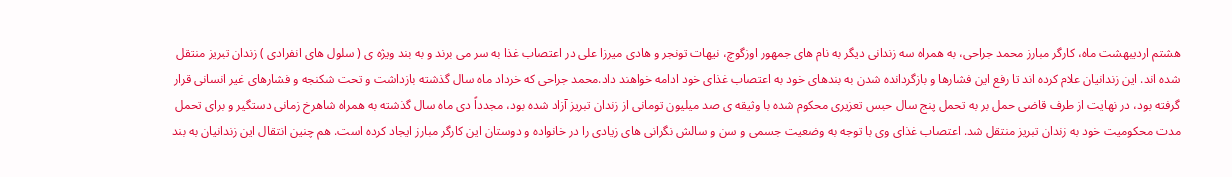هشتم اردیبهشت ماه، کارگر مبارز محمد جراحی، به همراه سه زندانی دیگر به نام های جمهور اوزگوچ، نیهات تونجر و هادی میرزا علی در اعتصاب غذا به سر می برند و به بند ویژه ی ( سلول های انفرادی ) زندان تبریز منتقل شده اند. این زندانیان علام کرده اند تا رفع این فشارها و بازگردانده شدن به بندهای خود به اعتصاب غذای خود ادامه خواهند داد.محمد جراحی که خرداد ماه سال گذشته بازداشت و تحت شکنجه و فشارهای غیر انسانی قرار گرفته بود، در نهایت از طرف قاضی حمل بر به تحمل پنج سال حبس تعزیری محکوم شده با وثیقه ی صد میلیون تومانی از زندان تبریز آزاد شده بود، مجدداً دی ماه سال گذشته به همراه شاهرخ زمانی دستگیر و برای تحمل مدت محکومیت خود به زندان تبریز منتقل شد. اعتصاب غذای وی با توجه به وضعیت جسمی و سن و سالش نگرانی های زیادی را در خانواده و دوستان این کارگر مبارز ایجاد کرده است. هم چنین انتقال این زندانیان به بند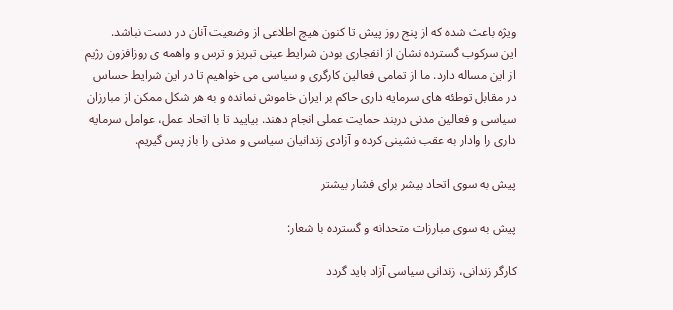ویژه باعث شده که از پنج روز پیش تا کنون هیچ اطلاعی از وضعیت آنان در دست نباشد.
این سرکوب گسترده نشان از انفجاری بودن شرایط عینی تبریز و ترس و واهمه ی روزافزون رژیم از این مساله دارد. ما از تمامی فعالین کارگری و سیاسی می خواهیم تا در این شرایط حساس در مقابل توطئه های سرمایه داری حاکم بر ایران خاموش نمانده و به هر شکل ممکن از مبارزان سیاسی و فعالین مدنی دربند حمایت عملی انجام دهند. بیایید تا با اتحاد عمل، عوامل سرمایه داری را وادار به عقب نشینی کرده و آزادی زندانیان سیاسی و مدنی را باز پس گیریم.

پیش به سوی اتحاد بیشر برای فشار بیشتر

پیش به سوی مبارزات متحدانه و گسترده با شعار:

کارگر زندانی، زندانی سیاسی آزاد باید گردد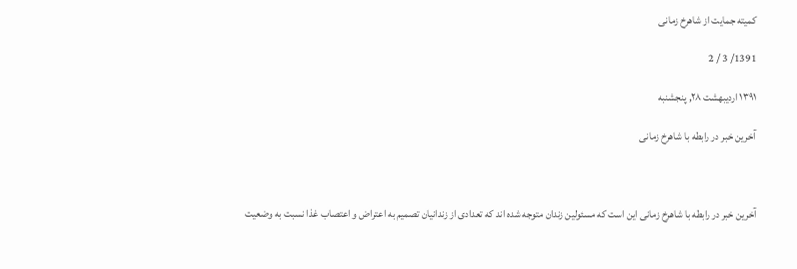کمیته جمایت از شاهرخ زمانی

1391/ 3 / 2

۱۳۹۱ اردیبهشت ۲۸, پنجشنبه

آخرین خبر در رابطه با شاهرخ زمانی



آخرین خبر در رابطه با شاهرخ زمانی این است که مسئولین زندان متوجه شده اند که تعدادی از زندانیان تصمیم به اعتراض و اعتصاب غذا نسبت به وضعیت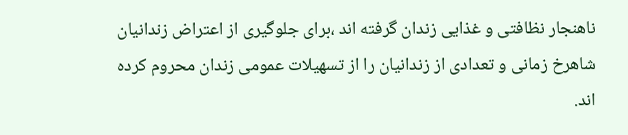ناهنجار نظافتی و غذایی زندان گرفته اند ،برای جلوگیری از اعتراض زندانیان شاهرخ زمانی و تعدادی از زندانیان را از تسهیلات عمومی زندان محروم کرده اند.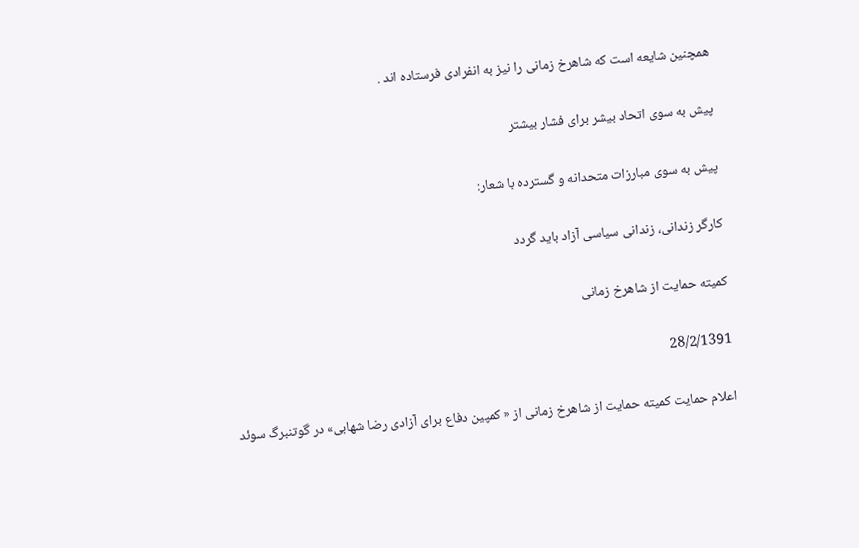همچنین شایعه است که شاهرخ زمانی را نیز به انفرادی فرستاده اند .

پیش به سوی اتحاد بیشر برای فشار بیشتر

پیش به سوی مبارزات متحدانه و گسترده با شعار:

کارگر زندانی، زندانی سیاسی آزاد باید گردد

کمیته حمایت از شاهرخ زمانی

28/2/1391

اعلام حمایت کمیته حمایت از شاهرخ زمانی از « کمپین دفاع برای آزادی رضا شهابی» در گوتنبرگ سوئد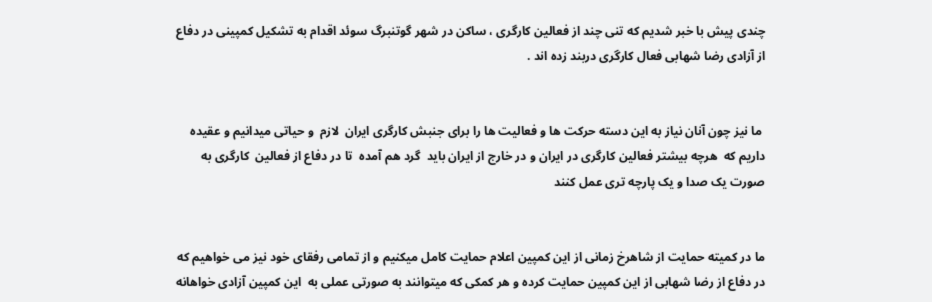چندی پیش با خبر شدیم که تنی چند از فعالین کارگری ، ساکن در شهر گوتنبرگ سوئد اقدام به تشکیل کمپینی در دفاع  از آزادی رضا شهابی فعال کارگری دربند زده اند .


 ما نیز چون آنان نیاز به این دسته حرکت ها و فعالیت ها را برای جنبش کارگری ایران  لازم  و حیاتی میدانیم و عقیده داریم که  هرچه بیشتر فعالین کارگری در ایران و در خارج از ایران باید  گرد هم آمده  تا در دفاع از فعالین  کارگری به صورت یک صدا و یک پارچه تری عمل کنند


ما در کمیته حمایت از شاهرخ زمانی از این کمپین اعلام حمایت کامل میکنیم و از تمامی رفقای خود نیز می خواهیم که در دفاع از رضا شهابی از این کمپین حمایت کرده و هر کمکی که میتوانند به صورتی عملی به  این کمپین آزادی خواهانه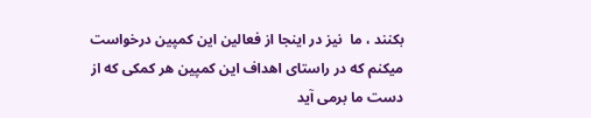بکنند ، ما  نیز در اینجا از فعالین این کمپین درخواست میکنم که در راستای اهداف این کمپین هر کمکی که از دست ما برمی آید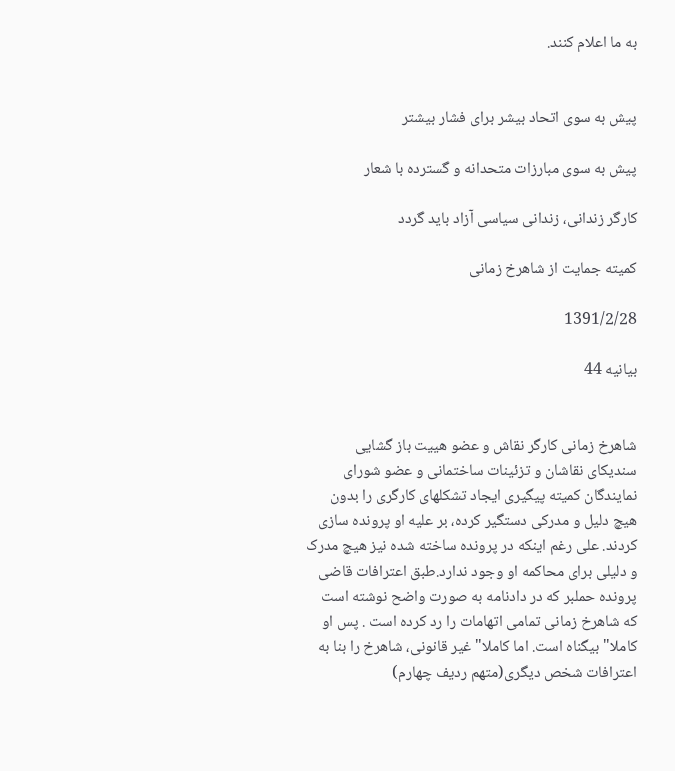به ما اعلام کنند.


پیش به سوی اتحاد بیشر برای فشار بیشتر

پیش به سوی مبارزات متحدانه و گسترده با شعار

کارگر زندانی، زندانی سیاسی آزاد باید گردد

کمیته جمایت از شاهرخ زمانی

1391/2/28

بیانیه 44


شاهرخ زمانی کارگر نقاش و عضو هییت باز گشایی سندیکای نقاشان و تزئینات ساختمانی و عضو شورای نمایندگان کمیته پیگیری ایجاد تشکلهای کارگری را بدون هیچ دلیل و مدرکی دستگیر کرده، بر علیه او پرونده سازی کردند. علی رغم اینکه در پرونده ساخته شده نیز هیچ مدرک و دلیلی برای محاکمه او وجود ندارد.طبق اعترافات قاضی پرونده حملبر که در دادنامه به صورت واضح نوشته است که شاهرخ زمانی تمامی اتهامات را رد کرده است . پس او کاملا" بیگناه است. اما کاملا" غیر قانونی، شاهرخ را بنا به اعترافات شخص دیگری(متهم ردیف چهارم)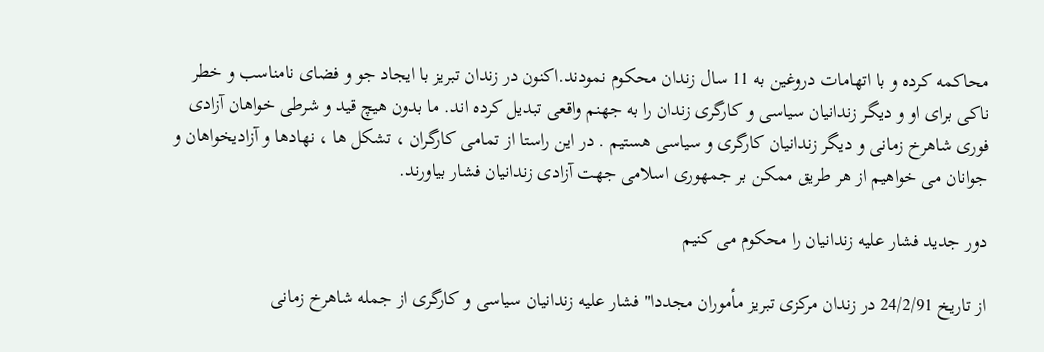محاکمه کرده و با اتهامات دروغین به 11 سال زندان محکوم نمودند.اکنون در زندان تبریز با ایجاد جو و فضای نامناسب و خطر ناکی برای او و دیگر زندانیان سیاسی و کارگری زندان را به جهنم واقعی تبدیل کرده اند. ما بدون هیچ قید و شرطی خواهان آزادی فوری شاهرخ زمانی و دیگر زندانیان کارگری و سیاسی هستیم . در این راستا از تمامی کارگران ، تشکل ها ، نهادها و آزادیخواهان و جوانان می خواهیم از هر طریق ممکن بر جمهوری اسلامی جهت آزادی زندانیان فشار بیاورند.

دور جدید فشار علیه زندانیان را محکوم می کنیم

از تاریخ 24/2/91 در زندان مرکزی تبریز مأموران مجددا" فشار علیه زندانیان سیاسی و کارگری از جمله شاهرخ زمانی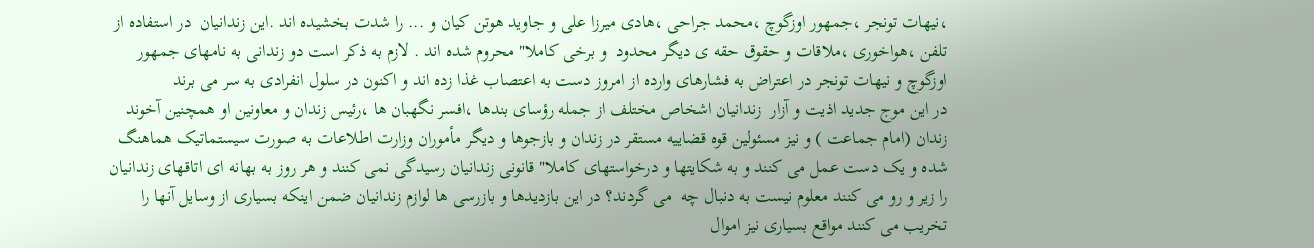،نیهات تونجر ،جمهور اوزگوچ ،محمد جراحی ،هادی میرزا علی و جاوید هوتن کیان و ... را شدت بخشیده اند .این زندانیان  در استفاده از تلفن ،هواخوری ،ملاقات و حقوق حقه ی دیگر محدود  و برخی کاملا" محروم شده اند . لازم به ذکر است دو زندانی به نامهای جمهور اوزگوچ و نیهات تونجر در اعتراض به فشارهای وارده از امروز دست به اعتصاب غذا زده اند و اکنون در سلول انفرادی به سر می برند
در این موج جدید اذیت و آزار  زندانیان اشخاص مختلف از جمله رؤسای بندها ،افسر نگهبان ها ،رئیس زندان و معاونین او همچنین آخوند زندان (امام جماعت ) و نیز مسئولین قوه قضاییه مستقر در زندان و بازجوها و دیگر مأموران وزارت اطلاعات به صورت سیستماتیک هماهنگ شده و یک دست عمل می کنند و به شکایتها و درخواستهای کاملا" قانونی زندانیان رسیدگی نمی کنند و هر روز به بهانه ای اتاقهای زندانیان را زیر و رو می کنند معلوم نیست به دنبال چه  می گردند؟ در این بازدیدها و بازرسی ها لوازم زندانیان ضمن اینکه بسیاری از وسایل آنها را تخریب می کنند مواقع بسیاری نیز اموال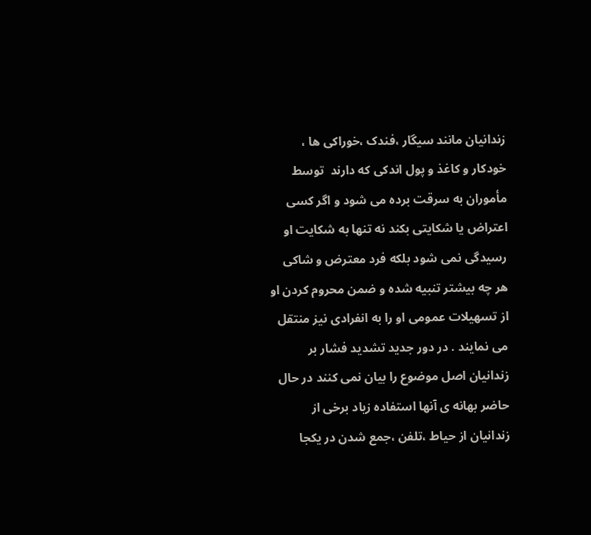زندانیان مانند سیگار ،فندک ،خوراکی ها ، خودکار و کاغذ و پول اندکی که دارند  توسط مأموران به سرقت برده می شود و اگر کسی اعتراض یا شکایتی بکند نه تنها به شکایت او رسیدگی نمی شود بلکه فرد معترض و شاکی هر چه بیشتر تنبیه شده و ضمن محروم کردن او از تسهیلات عمومی او را به انفرادی نیز منتقل می نمایند . در دور جدید تشدید فشار بر زندانیان اصل موضوع را بیان نمی کنند در حال حاضر بهانه ی آنها استفاده زیاد برخی از زندانیان از حیاط ،تلفن ،جمع شدن در یکجا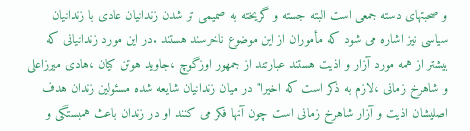و صحبتهای دسته جمعی است البته جسته و گریخته به صمیمی تر شدن زندانیان عادی با زندانیان سیاسی نیز اشاره می شود که مأموران از این موضوع ناخرسند هستند .در این مورد زندانیانی که بیشتر از همه مورد آزار و اذیت هستند عبارتند از جمهور اوزگوچ ،جاوید هوتن کیان ،هادی میرزاعلی و شاهرخ زمانی ،لازم به ذکر است که اخیرا" در میان زندانیان شایعه شده مسئولین زندان هدف اصلیشان اذیت و آزار شاهرخ زمانی است چون آنها فکر می کنند او در زندان باعث همبستگی و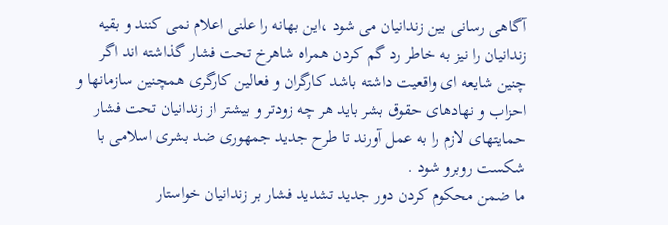آگاهی رسانی بین زندانیان می شود ،این بهانه را علنی اعلام نمی کنند و بقیه زندانیان را نیز به خاطر رد گم کردن همراه شاهرخ تحت فشار گذاشته اند اگر چنین شایعه ای واقعیت داشته باشد کارگران و فعالین کارگری همچنین سازمانها و احزاب و نهادهای حقوق بشر باید هر چه زودتر و بیشتر از زندانیان تحت فشار حمایتهای لازم را به عمل آورند تا طرح جدید جمهوری ضد بشری اسلامی با شکست روبرو شود .
ما ضمن محکوم کردن دور جدید تشدید فشار بر زندانیان خواستار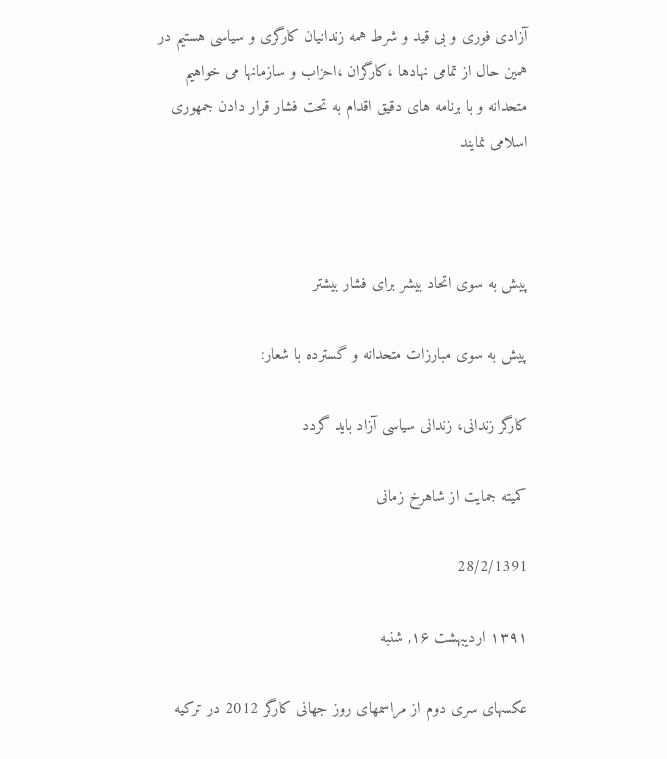آزادی فوری و بی قید و شرط همه زندانیان کارگری و سیاسی هستیم در همین حال از تمامی نهادها ،کارگران ،احزاب و سازمانها می خواهیم متحدانه و با برنامه های دقیق اقدام به تحت فشار قرار دادن جمهوری اسلامی نمایند



پیش به سوی اتحاد بیشر برای فشار بیشتر

پیش به سوی مبارزات متحدانه و گسترده با شعار:

کارگر زندانی، زندانی سیاسی آزاد باید گردد

کمیته جمایت از شاهرخ زمانی

28/2/1391

۱۳۹۱ اردیبهشت ۱۶, شنبه

عکسهای سری دوم از مراسمهای روز جهانی کارگر 2012 در ترکیه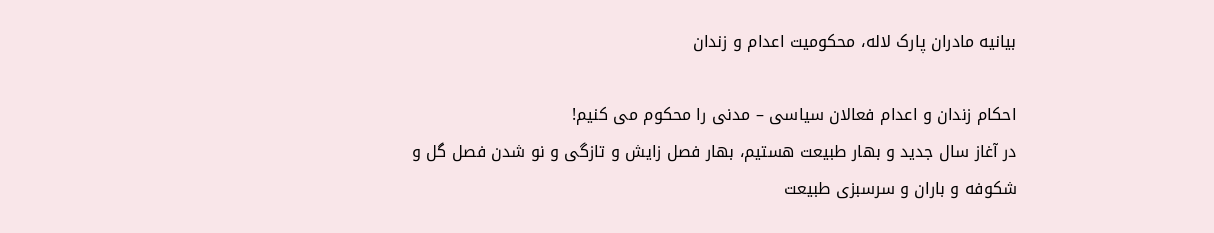بیانیه مادران پارک لاله، محکومیت اعدام و زندان

احکام زندان و اعدام فعالان سیاسی – مدنی را محکوم می کنیم!
در آغاز سال جدید و بهار طبیعت هستیم، بهار فصل زایش و تازگی و نو شدن فصل گل و شکوفه و باران و سرسبزی طبیعت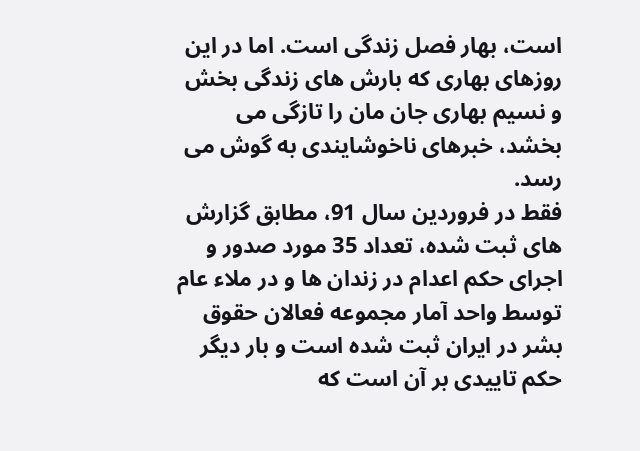است، بهار فصل زندگی است. اما در این روزهای بهاری که بارش های زندگی بخش و نسیم بهاری جان مان را تازگی می بخشد، خبرهای ناخوشایندی به گوش می رسد.
فقط در فروردین سال 91، مطابق گزارش های ثبت شده، تعداد 35 مورد صدور و اجرای حکم اعدام در زندان ها و در ملاء عام توسط واحد آمار مجموعه فعالان حقوق بشر در ایران ثبت شده است و بار دیگر حکم تاییدی بر آن است که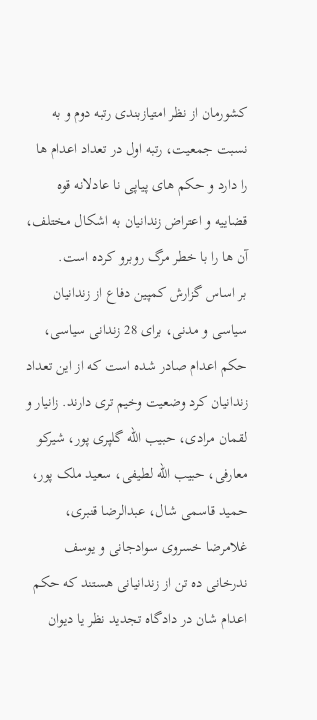کشورمان از نظر امتیازبندی رتبه دوم و به نسبت جمعیت، رتبه اول در تعداد اعدام ها را دارد و حکم های پیاپی نا عادلانه قوه قضاییه و اعتراض زندانیان به اشکال مختلف، آن ها را با خطر مرگ روبرو کرده است.
بر اساس گزارش کمپین دفاع از زندانیان سیاسی و مدنی، برای 28 زندانی سیاسی، حکم اعدام صادر شده است که از این تعداد زندانیان کرد وضعیت وخیم تری دارند. زانیار و لقمان مرادی، حبیب الله گلپری پور، شیرکو معارفی، حبیب الله لطیفی، سعید ملک پور، حمید قاسمی شال، عبدالرضا قنبری، غلامرضا خسروی سوادجانی و یوسف ندرخانی ده تن از زندانیانی هستند که حکم اعدام شان در دادگاه تجدید نظر یا دیوان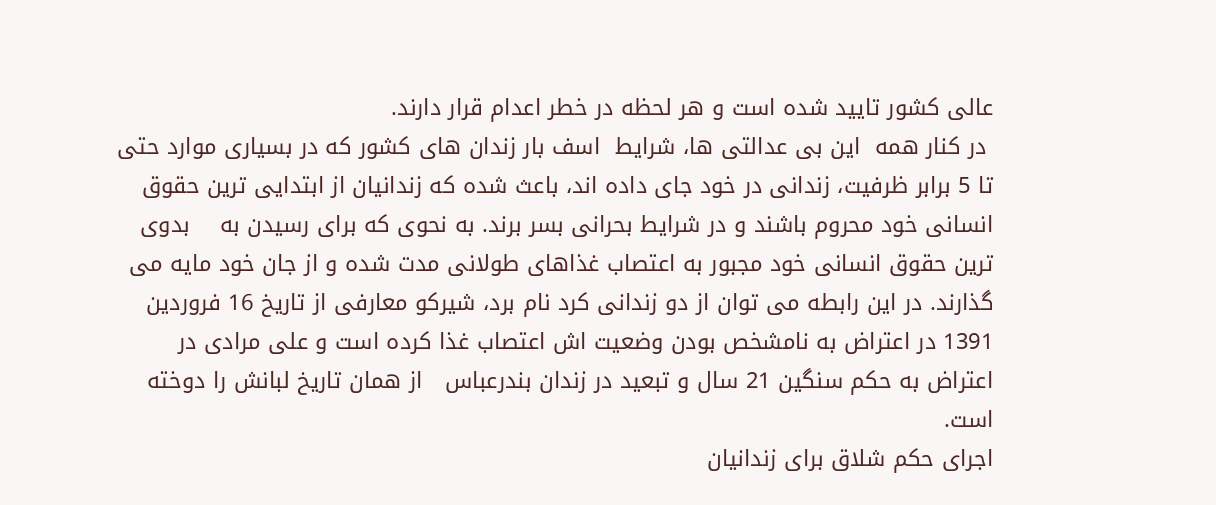عالی کشور تایید شده است و هر لحظه در خطر اعدام قرار دارند.
 در کنار همه  این بی عدالتی ها، شرایط  اسف بار زندان های کشور که در بسیاری موارد حتی تا 5 برابر ظرفیت، زندانی در خود جای داده اند، باعث شده که زندانیان از ابتدایی ترین حقوق انسانی خود محروم باشند و در شرایط بحرانی بسر برند. به نحوی که برای رسیدن به    بدوی ترین حقوق انسانی خود مجبور به اعتصاب غذاهای طولانی مدت شده و از جان خود مایه می گذارند. در این رابطه می توان از دو زندانی کرد نام برد، شیرکو معارفی از تاریخ 16 فروردین 1391 در اعتراض به نامشخص بودن وضعیت اش اعتصاب غذا کرده است و علی مرادی در اعتراض به حکم سنگین 21 سال و تبعید در زندان بندرعباس   از همان تاریخ لبانش را دوخته است.
اجرای حکم شلاق برای زندانیان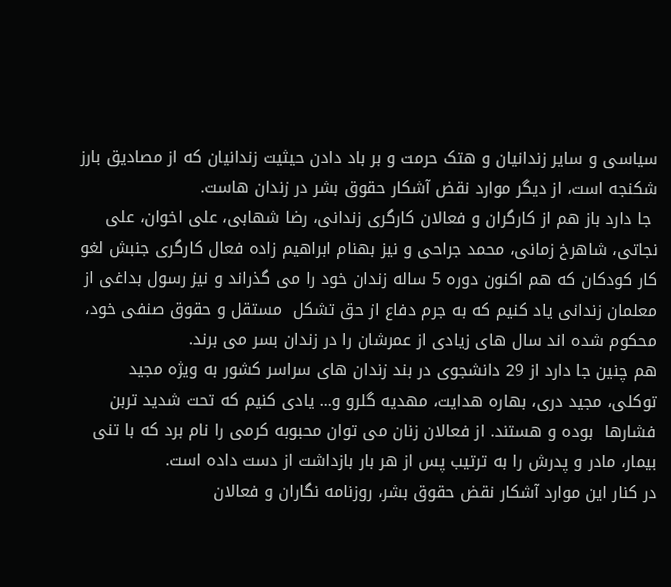سیاسی و سایر زندانیان و هتک حرمت و بر باد دادن حیثیت زندانیان که از مصادیق بارز شکنجه است، از دیگر موارد نقض آشکار حقوق بشر در زندان هاست.
 جا دارد باز هم از کارگران و فعالان کارگری زندانی، رضا شهابی، علی اخوان، علی نجاتی، شاهرخ زمانی، محمد جراحی و نیز بهنام ابراهیم زاده فعال کارگری جنبش لغو کار کودکان که هم اکنون دوره 5 ساله زندان خود را می گذراند و نیز رسول بداغی از معلمان زندانی یاد کنیم که به جرم دفاع از حق تشکل  مستقل و حقوق صنفی خود، محکوم شده اند سال های زیادی از عمرشان را در زندان بسر می برند.
هم چنین جا دارد از 29 دانشجوی در بند زندان های سراسر کشور به ویژه مجید توکلی، مجید دری، بهاره هدایت، مهدیه گلرو و... یادی کنیم که تحت شدید تربن فشارها  بوده و هستند. از فعالان زنان می توان محبوبه کرمی را نام برد که با تنی بیمار، مادر و پدرش را به ترتیب پس از هر بار بازداشت از دست داده است.
در کنار این موارد آشکار نقض حقوق بشر، روزنامه نگاران و فعالان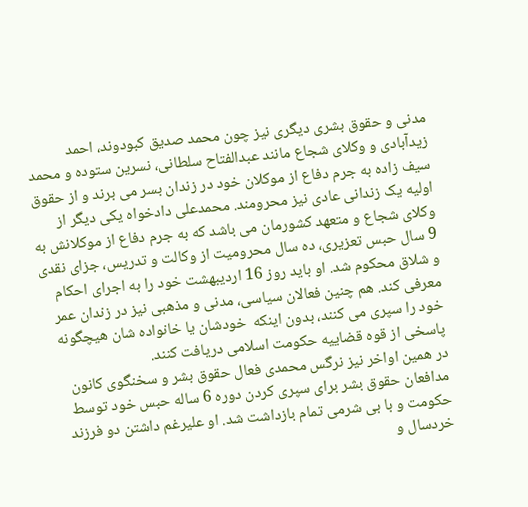مدنی و حقوق بشری دیگری نیز چون محمد صدیق کبودوند، احمد زیدآبادی و وکلای شجاع مانند عبدالفتاح سلطانی، نسرین ستوده و محمد سیف زاده به جرم دفاع از موکلان خود در زندان بسر می برند و از حقوق اولیه یک زندانی عادی نیز محرومند. محمدعلی دادخواه یکی دیگر از وکلای شجاع و متعهد کشورمان می باشد که به جرم دفاع از موکلانش به 9 سال حبس تعزیری، ده سال محرومیت از وکالت و تدریس، جزای نقدی و شلاق محکوم شد. او باید روز 16 اردیبهشت خود را به اجرای احکام معرفی کند. هم چنین فعالان سیاسی، مدنی و مذهبی نیز در زندان عمر خود را سپری می کنند، بدون اینکه  خودشان یا خانواده شان هیچگونه پاسخی از قوه قضاییه حکومت اسلامی دریافت کنند.
در همین اواخر نیز نرگس محمدی فعال حقوق بشر و سخنگوی کانون مدافعان حقوق بشر برای سپری کردن دوره 6 ساله حبس خود توسط حکومت و با بی شرمی تمام بازداشت شد. او علیرغم داشتن دو فرزند خردسال و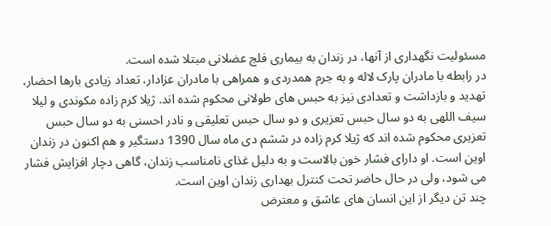مسئولیت نگهداری از آنها، در زندان به بیماری فلج عضلانی مبتلا شده است.
در رابطه با مادران پارک لاله و به جرم همدردی و همراهی با مادران عزادار، تعداد زیادی بارها احضار، تهدید و بازداشت و تعدادی نیز به حبس های طولانی محکوم شده اند. ژیلا کرم زاده مکوندی و لیلا سیف اللهی به دو سال حبس تعزیری و دو سال حبس تعلیقی و نادر احسنی به دو سال حبس تعزیری محکوم شده اند که ژیلا کرم زاده در ششم دی ماه سال 1390 دستگیر و هم اکنون در زندان اوین است. او دارای فشار خون بالاست و به دلیل غذای نامناسب زندان، گاهی دچار افزایش فشار می شود، ولی در حال حاضر تحت کنترل بهداری زندان اوین است.
چند تن دیگر از این انسان های عاشق و معترض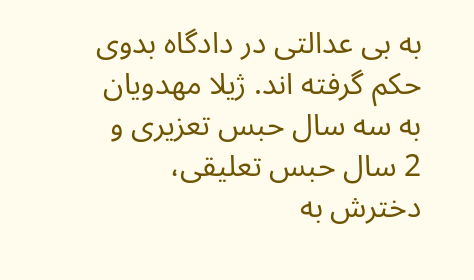به بی عدالتی در دادگاه بدوی حکم گرفته اند. ژیلا مهدویان به سه سال حبس تعزیری و 2 سال حبس تعلیقی، دخترش به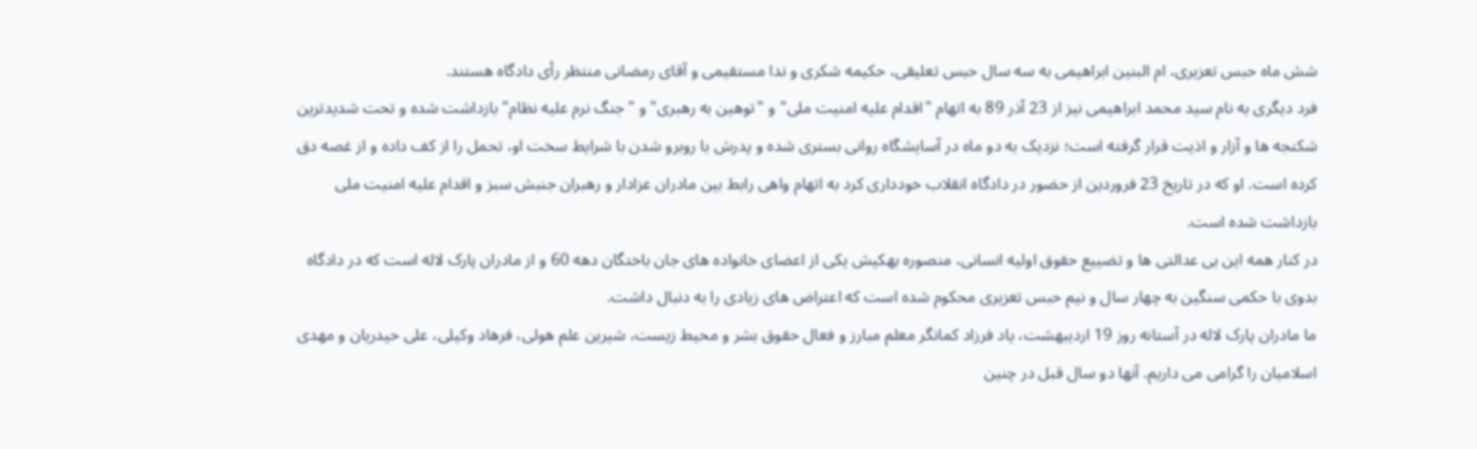شش ماه حبس تعزیری، ام البنین ابراهیمی به سه سال حبس تعلیقی، حکیمه شکری و ندا مستقیمی و آقای رمضانی منتظر رأی دادگاه هستند.
فرد دیگری به نام سید محمد ابراهیمی نیز از 23 آذر 89 به اتهام "اقدام علیه امنیت ملی" و "توهین به رهبری" و "جنگ نرم علیه نظام" بازداشت شده و تحت شدیدترین شکنجه ها و آزار و اذیت قرار گرفته است؛ نزدیک به دو ماه در آسایشگاه روانی بستری شده و پدرش با روبرو شدن با شرایط سخت او، تحمل را از کف داده و از غصه دق کرده است. او که در تاریخ 23 فروردین از حضور در دادگاه انقلاب خودداری کرد به اتهام واهی رابط بین مادران عزادار و رهبران جنبش سبز و اقدام علیه امنیت ملی بازداشت شده است.
در کنار همه این بی عدالتی ها و تضییع حقوق اولیه انسانی، منصوره بهکیش یکی از اعضای خانواده های جان باختگان دهه 60 و از مادران پارک لاله است که در دادگاه بدوی با حکمی سنگین به چهار سال و نیم حبس تعزیری محکوم شده است که اعتراض های زیادی را به دنبال داشت.
ما مادران پارک لاله در آستانه روز 19 اردیبهشت، یاد فرزاد کمانگر معلم مبارز و فعال حقوق بشر و محیط زیست، شیرین علم هولی، فرهاد وکیلی، علی حیدریان و مهدی اسلامیان را گرامی می داریم. آنها دو سال قبل در چنین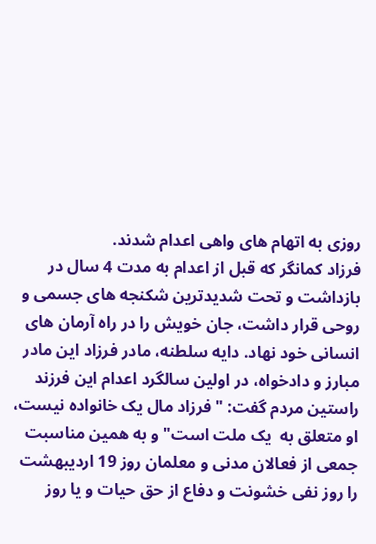روزی به اتهام های واهی اعدام شدند.
فرزاد کمانگر که قبل از اعدام به مدت 4 سال در بازداشت و تحت شدیدترین شکنجه های جسمی و روحی قرار داشت، جان خویش را در راه آرمان های انسانی خود نهاد. دایه سلطنه، مادر فرزاد این مادر مبارز و دادخواه، در اولین سالگرد اعدام این فرزند راستین مردم گفت: " فرزاد مال یک خانواده نیست، او متعلق به  یک ملت است" و به همین مناسبت جمعی از فعالان مدنی و معلمان روز 19 اردیبهشت را روز نفی خشونت و دفاع از حق حیات و یا روز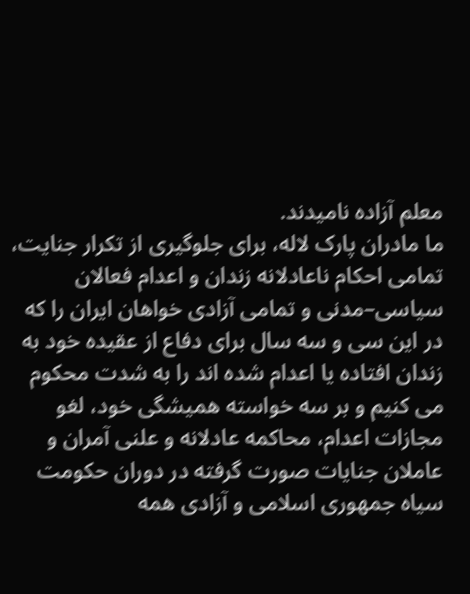معلم آزاده نامیدند.
ما مادران پارک لاله، برای جلوگیری از تکرار جنایت، تمامی احکام ناعادلانه زندان و اعدام فعالان سیاسی–مدنی و تمامی آزادی خواهان ایران را که در این سی و سه سال برای دفاع از عقیده خود به زندان افتاده یا اعدام شده اند را به شدت محکوم می کنیم و بر سه خواسته همیشگی خود، لغو مجازات اعدام، محاکمه عادلانه و علنی آمران و عاملان جنایات صورت گرفته در دوران حکومت سیاه جمهوری اسلامی و آزادی همه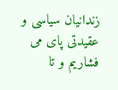زندانیان سیاسی و عقیدتی پای می فشاریم و تا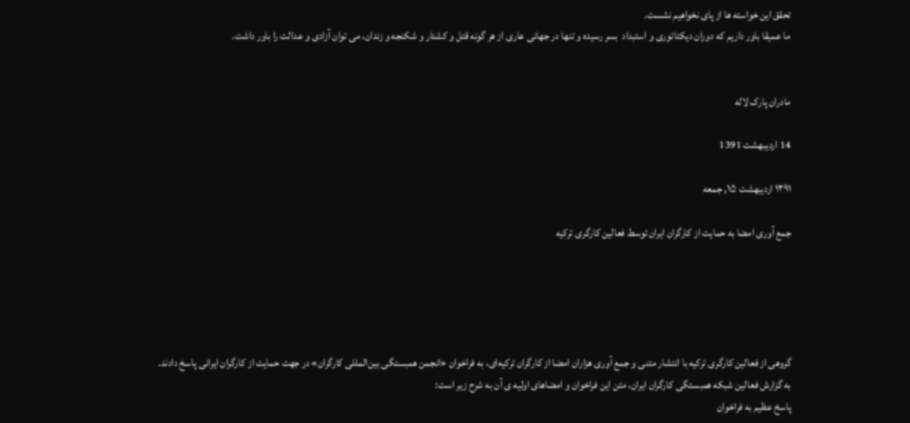تحقق این خواسته ها از پای نخواهیم نشست.
ما عمیقا باور داریم که دوران دیکتاتوری و استبداد  بسر رسیده و تنها در جهانی عاری از هر گونه قتل و کشتار و شکنجه و زندان، می توان آزادی و عدالت را باور داشت.


مادران پارک لاله

14 اردیبهشت 1391

۱۳۹۱ اردیبهشت ۱۵, جمعه

جمع آوری امضا به حمایت از کارگران ایران توسط فعالین کارگری ترکیه





گروهی از فعالین کارگری ترکیه با انتشار متنی و جمع آوری هزاران امضا از کارگران ترکیه‌ای، به فراخوان «انجمن همبستگی بین‌المللی کارگران» در جهت حمایت از کارگران ایرانی پاسخ دادند.
به گزارش فعالین شبکه همبستگی کارگران ایران، متن این فراخوان و امضاهای اولیه ی آن به شرح زیر است:
پاسخ عظیم به فراخوان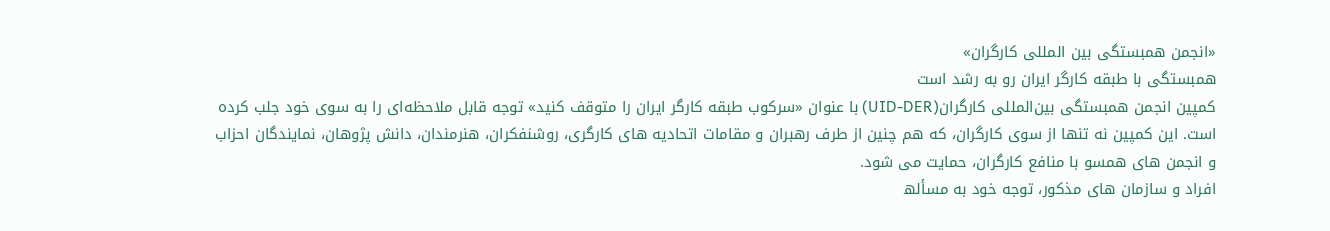«انجمن همبستگی بین المللی کارگران»
همبستگی با طبقه کارگر ایران رو به رشد است
کمپین انجمن همبستگی بین‌المللی کارگران(UID-DER) با عنوان «سرکوب طبقه کارگر ایران را متوقف کنید» توجه قابل ملاحظه‌ای را به سوی خود جلب کرده است. این کمپین نه تنها از سوی کارگران، که هم چنین از طرف رهبران و مقامات اتحادیه های کارگری، روشنفکران، هنرمندان، دانش پژوهان، نمایندگان احزاب و انجمن های همسو با منافع کارگران، حمایت می شود.
افراد و سازمان های مذکور، توجه خود به مسأله‍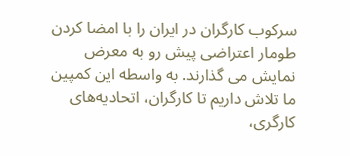سرکوب کارگران در ایران را با امضا کردن طومار اعتراضی پیش رو به معرض نمایش می گذارند. به واسطه این کمپین ما تلاش داریم تا کارگران، اتحادیه‌های کارگری،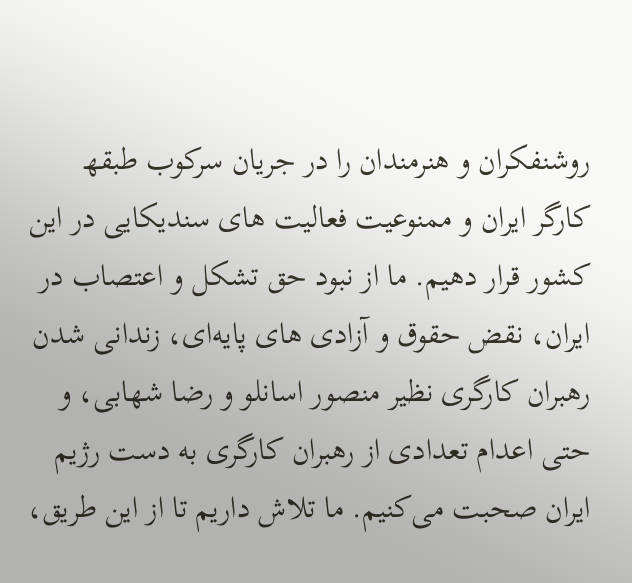روشنفکران و هنرمندان را در جریان سرکوب طبقه‍ کارگر ایران و ممنوعیت فعالیت های سندیکایی در این کشور قرار دهیم. ما از نبود حق تشکل و اعتصاب در ایران، نقض حقوق و آزادی های پایه‌ای، زندانی شدن رهبران کارگری نظیر منصور اسانلو و رضا شهابی، و حتی اعدام تعدادی از رهبران کارگری به دست رژیم ایران صحبت می‌کنیم. ما تلاش داریم تا از این طریق،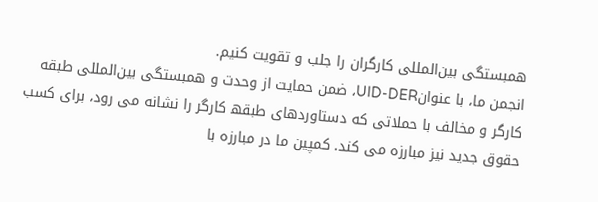همبستگی بین‌المللی کارگران را جلب و تقویت کنیم.
انجمن ما، با عنوانUID-DER، ضمن حمایت از وحدت و همبستگی بین‌المللی طبقه کارگر و مخالف با حملاتی که دستاوردهای طبقه‍ کارگر را نشانه می رود، برای کسب حقوق جدید نیز مبارزه می کند. کمپین ما در مبارزه با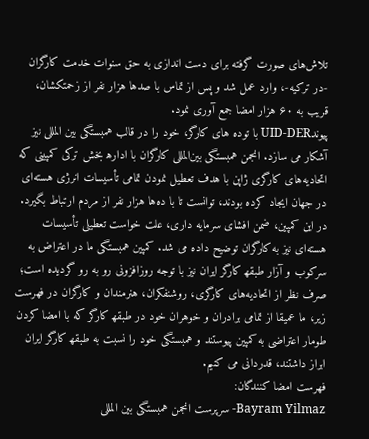تلاش‌های صورت گرفته برای دست اندازی به حق سنوات خدمت کارگران -در ترکیه-، وارد عمل شد و پس از تماس با صدها هزار نفر از زحمتکشان، قریب به ۶۰ هزار امضا جمع آوری نمود.
پیوندUID-DER با توده های کارگر، خود را در قالب همبستگی بین المللی نیز آشکار می سازد. انجمن همبستگی بین‌المللی کارگران با اداره‍ بخش ترکی کمپینی که اتحادیه‌های کارگری ژاپن با هدف تعطیل نمودن تمامی تأسیسات انرژی هسته‌ای در جهان ایجاد کرده بودند، توانست تا با ده‌ها هزار نفر از مردم ارتباط بگیرد. در این کمپین، ضمن افشای سرمایه داری، علت خواست تعطیلی تأسیسات هسته‌ای نیز به کارگران توضیح داده می شد. کمپین همبستگی ما در اعتراض به سرکوب و آزار طبقه‍ کارگر ایران نیز با توجه روزافزونی رو به رو گردیده است؛ صرف نظر از اتحادیه‌های کارگری، روشنفکران، هنرمندان و کارگران در فهرست زیر، ما عمیقا از تمامی برادران و خوهران خود در طبقه‍ کارگر که با امضا کردن طومار اعتراضی به کمپین پیوستند و همبستگی خود را نسبت به طبقه‍ کارگر ایران ابراز داشتند، قدردانی می کنیم.
فهرست امضا کنندگان:
Bayram Yilmaz- سرپرست انجمن همبستگی بین المللی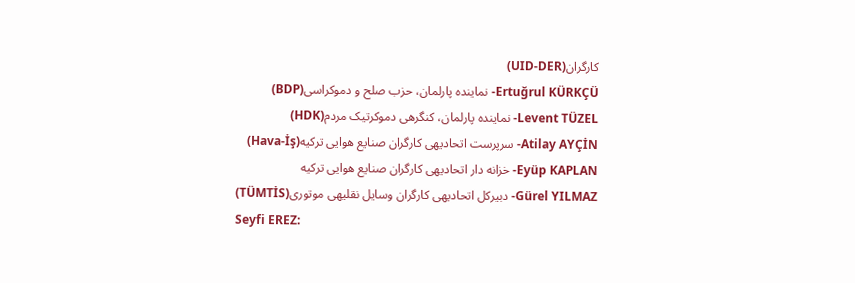کارگران(UID-DER)
Ertuğrul KÜRKÇÜ- نماینده پارلمان، حزب صلح و دموکراسی(BDP)
Levent TÜZEL- نماینده پارلمان، کنگره‍ی دموکرتیک مردم(HDK)
Atilay AYÇİN- سرپرست اتحادیه‍ی کارگران صنایع هوایی ترکیه(Hava-İş)
Eyüp KAPLAN- خزانه دار اتحادیه‍ی کارگران صنایع هوایی ترکیه
Gürel YILMAZ- دبیرکل اتحادیه‍ی کارگران وسایل نقلیه‍ی موتوری(TÜMTİS)
Seyfi EREZ: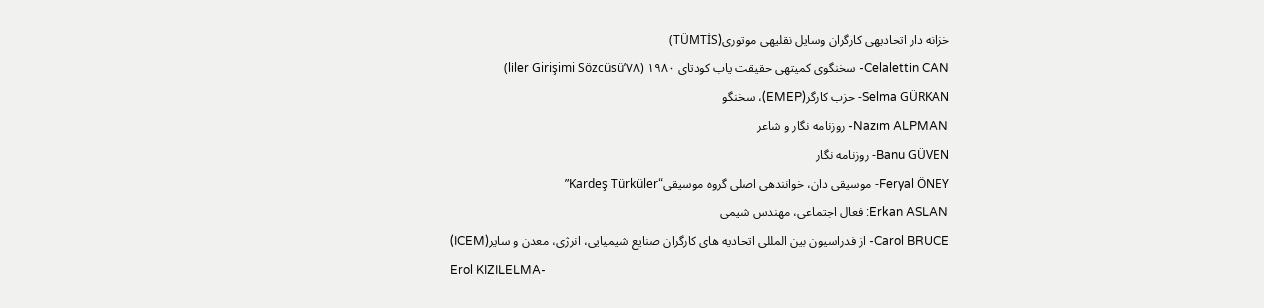خزانه دار اتحادیه‍ی کارگران وسایل نقلیه‍ی موتوری(TÜMTİS)
Celalettin CAN- سخنگوی کمیته‍ی حقیقت یاب کودتای ۱۹٨۰ (۷٨’liler Girişimi Sözcüsü)
Selma GÜRKAN- حزب کارگر(EMEP)، سخنگو
Nazım ALPMAN- روزنامه نگار و شاعر
Banu GÜVEN- روزنامه نگار
Feryal ÖNEY- موسیقی دان، خواننده‍ی اصلی گروه موسیقی“Kardeş Türküler”
Erkan ASLAN: فعال اجتماعی، مهندس شیمی
Carol BRUCE- از فدراسیون بین المللی اتحادیه های کارگران صنایع شیمیایی، انرژی، معدن و سایر(ICEM)
Erol KIZILELMA-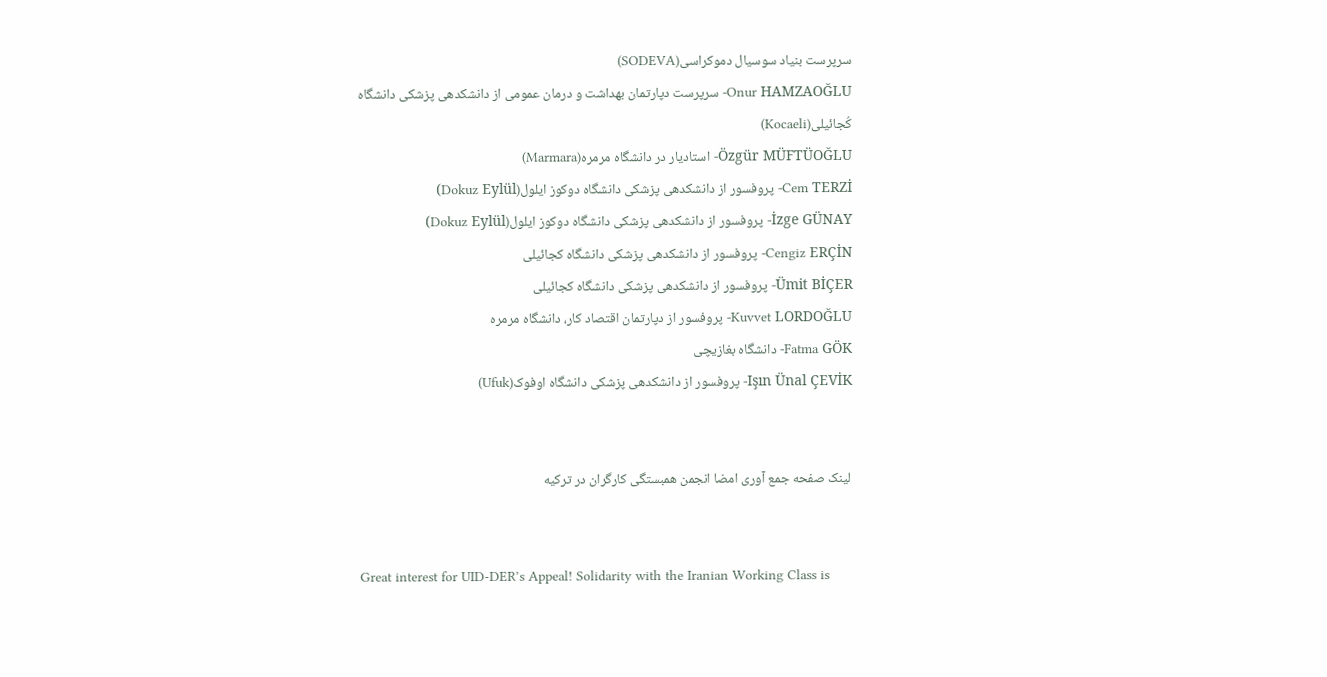سرپرست بنیاد سوسیال دموکراسی(SODEVA)
Onur HAMZAOĞLU- سرپرست دپارتمان بهداشت و درمان عمومی از دانشکده‍ی پزشکی دانشگاه کُجائیلی(Kocaeli)
Özgür MÜFTÜOĞLU- استادیار در دانشگاه مرمره(Marmara)
Cem TERZİ- پروفسور از دانشکده‍ی پزشکی دانشگاه دوکوز ایلول(Dokuz Eylül)
İzge GÜNAY- پروفسور از دانشکده‍ی پزشکی دانشگاه دوکوز ایلول(Dokuz Eylül)
Cengiz ERÇİN- پروفسور از دانشکده‍ی پزشکی دانشگاه کجائیلی
Ümit BİÇER- پروفسور از دانشکده‍ی پزشکی دانشگاه کجائیلی
Kuvvet LORDOĞLU- پروفسور از دپارتمان اقتصاد کار، دانشگاه مرمره
Fatma GÖK- دانشگاه بغازیچی
Işın Ünal ÇEVİK- پروفسور از دانشکده‍ی پزشکی دانشگاه اوفوک(Ufuk)


 لینک صفحه جمع آوری امضا انجمن همبستگی کارگران در ترکیه


Great interest for UID-DER’s Appeal! Solidarity with the Iranian Working Class is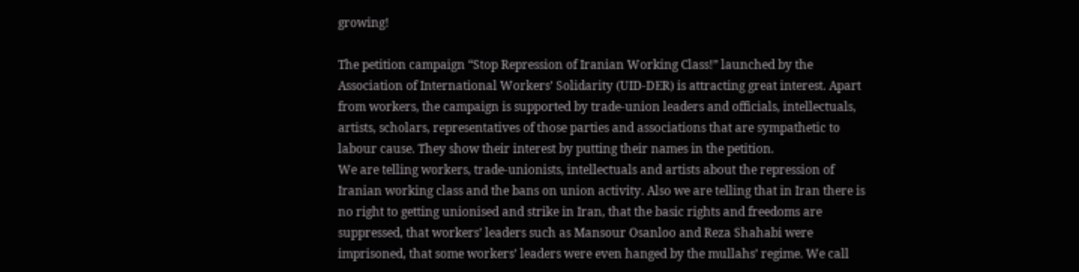growing!

The petition campaign “Stop Repression of Iranian Working Class!” launched by the Association of International Workers’ Solidarity (UID-DER) is attracting great interest. Apart from workers, the campaign is supported by trade-union leaders and officials, intellectuals, artists, scholars, representatives of those parties and associations that are sympathetic to labour cause. They show their interest by putting their names in the petition.
We are telling workers, trade-unionists, intellectuals and artists about the repression of Iranian working class and the bans on union activity. Also we are telling that in Iran there is no right to getting unionised and strike in Iran, that the basic rights and freedoms are suppressed, that workers’ leaders such as Mansour Osanloo and Reza Shahabi were imprisoned, that some workers’ leaders were even hanged by the mullahs’ regime. We call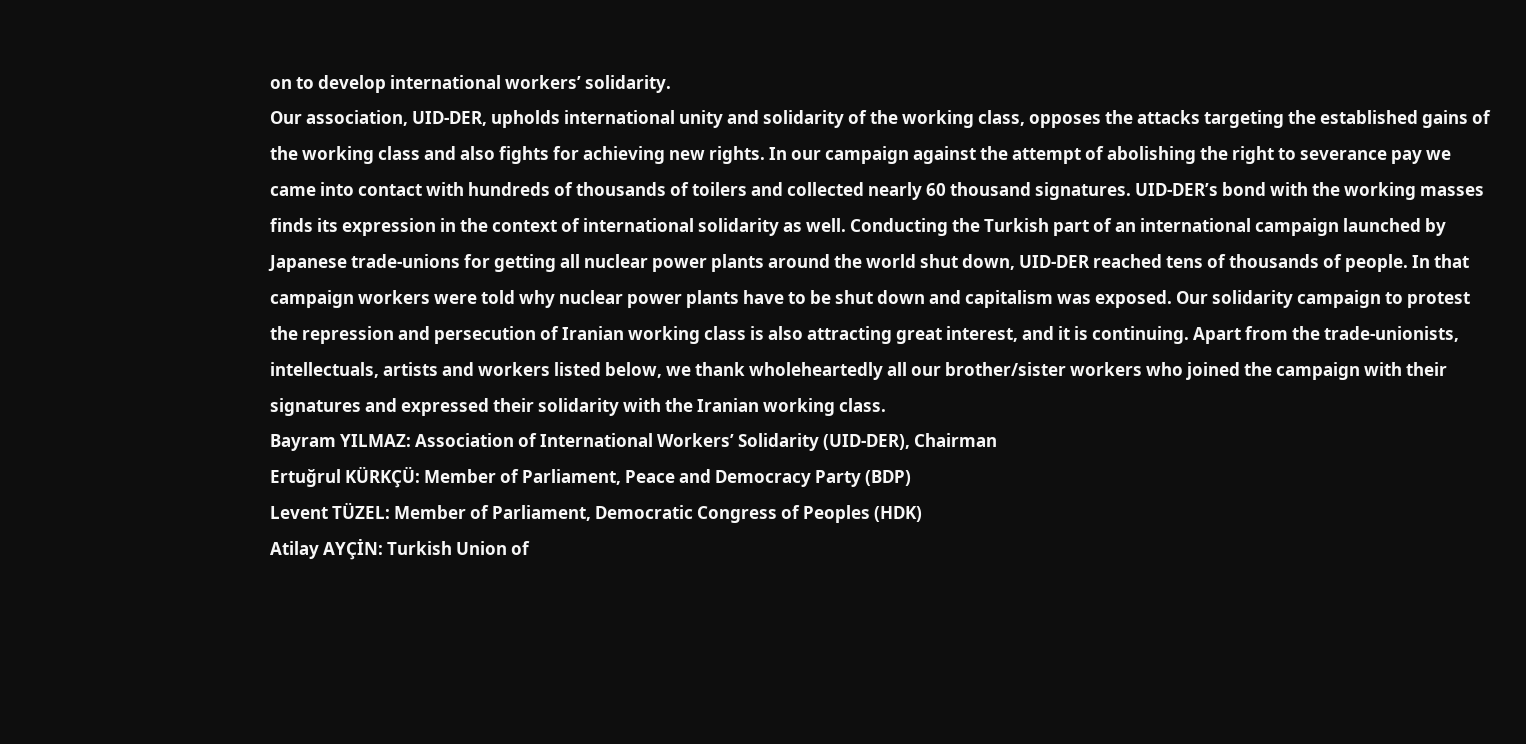on to develop international workers’ solidarity.
Our association, UID-DER, upholds international unity and solidarity of the working class, opposes the attacks targeting the established gains of the working class and also fights for achieving new rights. In our campaign against the attempt of abolishing the right to severance pay we came into contact with hundreds of thousands of toilers and collected nearly 60 thousand signatures. UID-DER’s bond with the working masses finds its expression in the context of international solidarity as well. Conducting the Turkish part of an international campaign launched by Japanese trade-unions for getting all nuclear power plants around the world shut down, UID-DER reached tens of thousands of people. In that campaign workers were told why nuclear power plants have to be shut down and capitalism was exposed. Our solidarity campaign to protest the repression and persecution of Iranian working class is also attracting great interest, and it is continuing. Apart from the trade-unionists, intellectuals, artists and workers listed below, we thank wholeheartedly all our brother/sister workers who joined the campaign with their signatures and expressed their solidarity with the Iranian working class.
Bayram YILMAZ: Association of International Workers’ Solidarity (UID-DER), Chairman
Ertuğrul KÜRKÇÜ: Member of Parliament, Peace and Democracy Party (BDP)
Levent TÜZEL: Member of Parliament, Democratic Congress of Peoples (HDK)
Atilay AYÇİN: Turkish Union of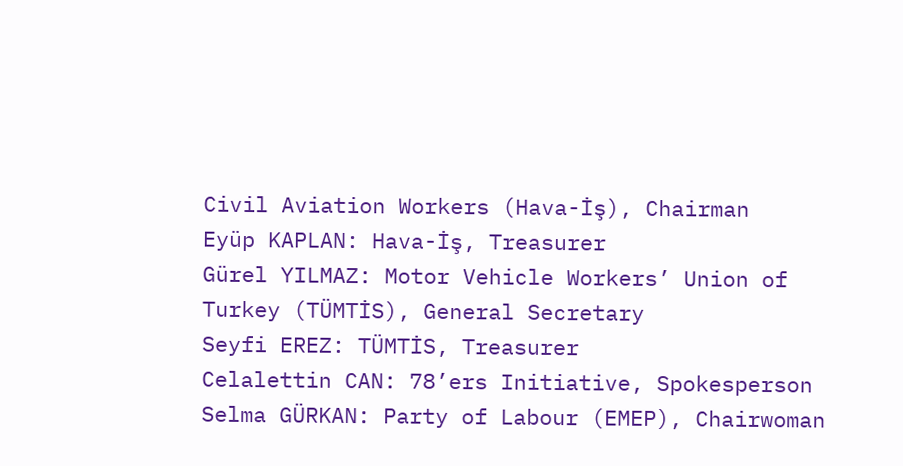Civil Aviation Workers (Hava-İş), Chairman
Eyüp KAPLAN: Hava-İş, Treasurer
Gürel YILMAZ: Motor Vehicle Workers’ Union of Turkey (TÜMTİS), General Secretary
Seyfi EREZ: TÜMTİS, Treasurer
Celalettin CAN: 78’ers Initiative, Spokesperson
Selma GÜRKAN: Party of Labour (EMEP), Chairwoman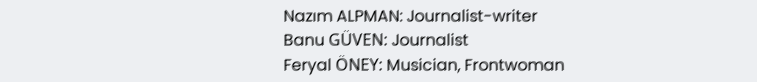Nazım ALPMAN: Journalist-writer
Banu GÜVEN: Journalist
Feryal ÖNEY: Musician, Frontwoman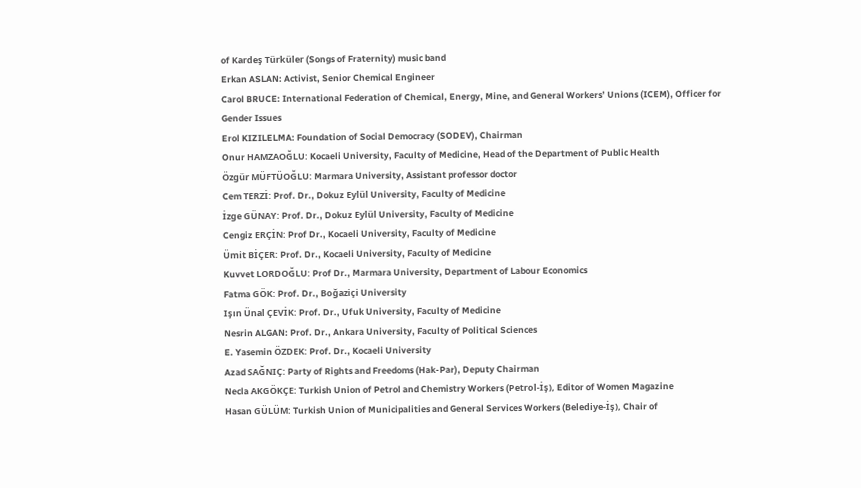of Kardeş Türküler (Songs of Fraternity) music band
Erkan ASLAN: Activist, Senior Chemical Engineer
Carol BRUCE: International Federation of Chemical, Energy, Mine, and General Workers’ Unions (ICEM), Officer for Gender Issues
Erol KIZILELMA: Foundation of Social Democracy (SODEV), Chairman
Onur HAMZAOĞLU: Kocaeli University, Faculty of Medicine, Head of the Department of Public Health
Özgür MÜFTÜOĞLU: Marmara University, Assistant professor doctor
Cem TERZİ: Prof. Dr., Dokuz Eylül University, Faculty of Medicine
İzge GÜNAY: Prof. Dr., Dokuz Eylül University, Faculty of Medicine
Cengiz ERÇİN: Prof Dr., Kocaeli University, Faculty of Medicine
Ümit BİÇER: Prof. Dr., Kocaeli University, Faculty of Medicine
Kuvvet LORDOĞLU: Prof Dr., Marmara University, Department of Labour Economics
Fatma GÖK: Prof. Dr., Boğaziçi University
Işın Ünal ÇEVİK: Prof. Dr., Ufuk University, Faculty of Medicine
Nesrin ALGAN: Prof. Dr., Ankara University, Faculty of Political Sciences
E. Yasemin ÖZDEK: Prof. Dr., Kocaeli University
Azad SAĞNIÇ: Party of Rights and Freedoms (Hak-Par), Deputy Chairman
Necla AKGÖKÇE: Turkish Union of Petrol and Chemistry Workers (Petrol-İş), Editor of Women Magazine
Hasan GÜLÜM: Turkish Union of Municipalities and General Services Workers (Belediye-İş), Chair of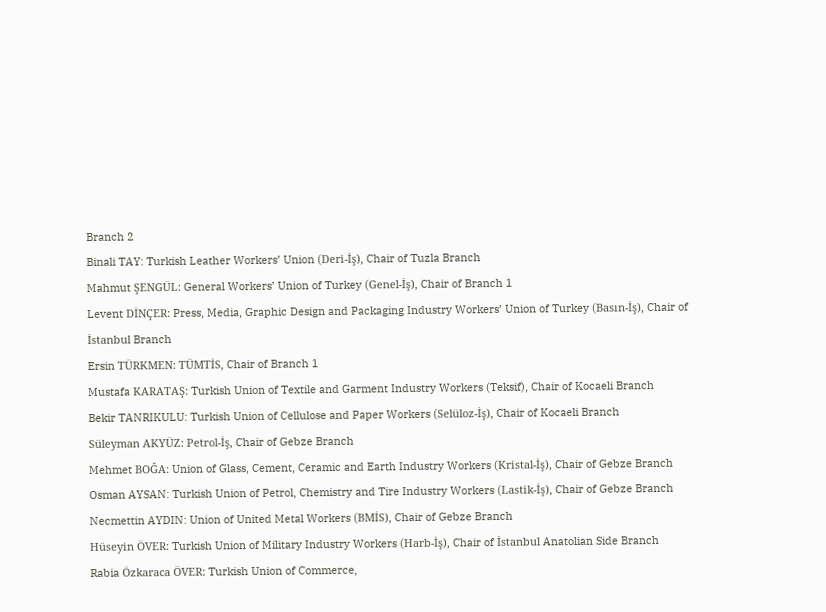Branch 2
Binali TAY: Turkish Leather Workers’ Union (Deri-İş), Chair of Tuzla Branch
Mahmut ŞENGÜL: General Workers’ Union of Turkey (Genel-İş), Chair of Branch 1
Levent DİNÇER: Press, Media, Graphic Design and Packaging Industry Workers’ Union of Turkey (Basın-İş), Chair of İstanbul Branch
Ersin TÜRKMEN: TÜMTİS, Chair of Branch 1
Mustafa KARATAŞ: Turkish Union of Textile and Garment Industry Workers (Teksif), Chair of Kocaeli Branch
Bekir TANRIKULU: Turkish Union of Cellulose and Paper Workers (Selüloz-İş), Chair of Kocaeli Branch
Süleyman AKYÜZ: Petrol-İş, Chair of Gebze Branch
Mehmet BOĞA: Union of Glass, Cement, Ceramic and Earth Industry Workers (Kristal-İş), Chair of Gebze Branch
Osman AYSAN: Turkish Union of Petrol, Chemistry and Tire Industry Workers (Lastik-İş), Chair of Gebze Branch
Necmettin AYDIN: Union of United Metal Workers (BMİS), Chair of Gebze Branch
Hüseyin ÖVER: Turkish Union of Military Industry Workers (Harb-İş), Chair of İstanbul Anatolian Side Branch
Rabia Özkaraca ÖVER: Turkish Union of Commerce,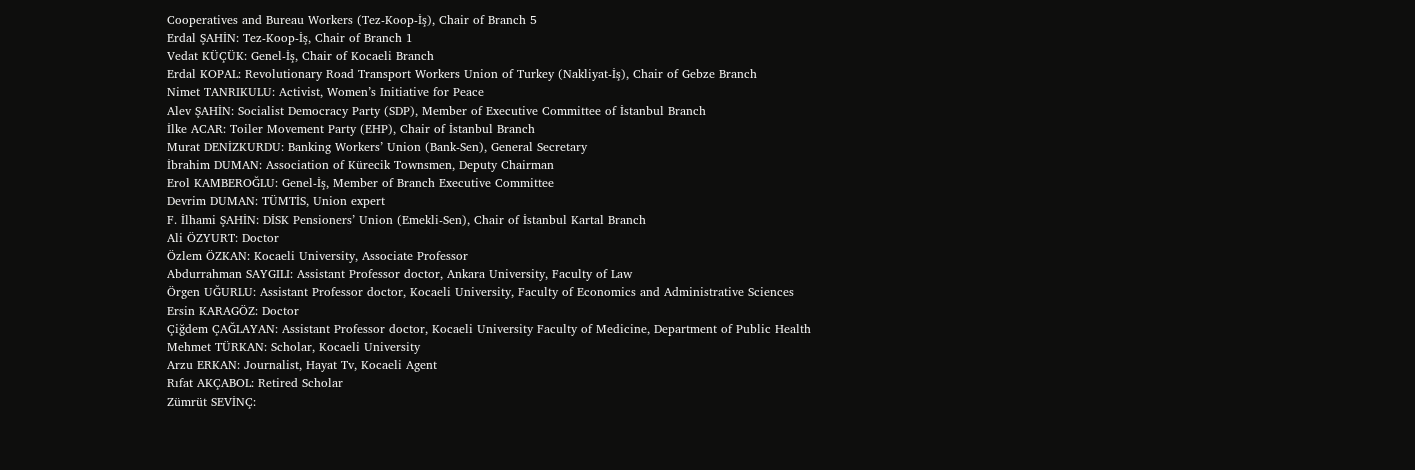Cooperatives and Bureau Workers (Tez-Koop-İş), Chair of Branch 5
Erdal ŞAHİN: Tez-Koop-İş, Chair of Branch 1
Vedat KÜÇÜK: Genel-İş, Chair of Kocaeli Branch
Erdal KOPAL: Revolutionary Road Transport Workers Union of Turkey (Nakliyat-İş), Chair of Gebze Branch
Nimet TANRIKULU: Activist, Women’s Initiative for Peace
Alev ŞAHİN: Socialist Democracy Party (SDP), Member of Executive Committee of İstanbul Branch
İlke ACAR: Toiler Movement Party (EHP), Chair of İstanbul Branch
Murat DENİZKURDU: Banking Workers’ Union (Bank-Sen), General Secretary
İbrahim DUMAN: Association of Kürecik Townsmen, Deputy Chairman
Erol KAMBEROĞLU: Genel-İş, Member of Branch Executive Committee
Devrim DUMAN: TÜMTİS, Union expert
F. İlhami ŞAHİN: DİSK Pensioners’ Union (Emekli-Sen), Chair of İstanbul Kartal Branch
Ali ÖZYURT: Doctor
Özlem ÖZKAN: Kocaeli University, Associate Professor
Abdurrahman SAYGILI: Assistant Professor doctor, Ankara University, Faculty of Law
Örgen UĞURLU: Assistant Professor doctor, Kocaeli University, Faculty of Economics and Administrative Sciences
Ersin KARAGÖZ: Doctor
Çiğdem ÇAĞLAYAN: Assistant Professor doctor, Kocaeli University Faculty of Medicine, Department of Public Health
Mehmet TÜRKAN: Scholar, Kocaeli University
Arzu ERKAN: Journalist, Hayat Tv, Kocaeli Agent
Rıfat AKÇABOL: Retired Scholar
Zümrüt SEVİNÇ: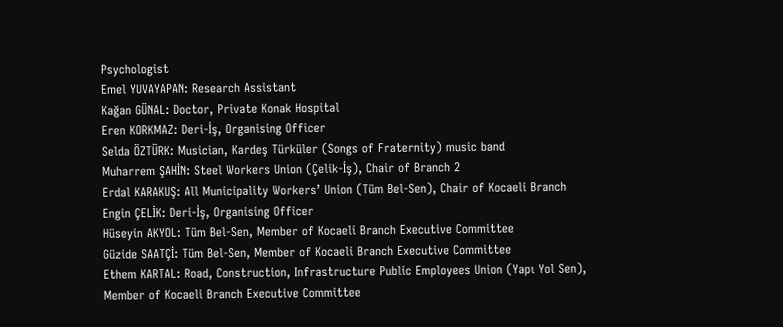Psychologist
Emel YUVAYAPAN: Research Assistant
Kağan GÜNAL: Doctor, Private Konak Hospital
Eren KORKMAZ: Deri-İş, Organising Officer
Selda ÖZTÜRK: Musician, Kardeş Türküler (Songs of Fraternity) music band
Muharrem ŞAHİN: Steel Workers Union (Çelik-İş), Chair of Branch 2
Erdal KARAKUŞ: All Municipality Workers’ Union (Tüm Bel-Sen), Chair of Kocaeli Branch
Engin ÇELİK: Deri-İş, Organising Officer
Hüseyin AKYOL: Tüm Bel-Sen, Member of Kocaeli Branch Executive Committee
Güzide SAATÇİ: Tüm Bel-Sen, Member of Kocaeli Branch Executive Committee
Ethem KARTAL: Road, Construction, Infrastructure Public Employees Union (Yapı Yol Sen), Member of Kocaeli Branch Executive Committee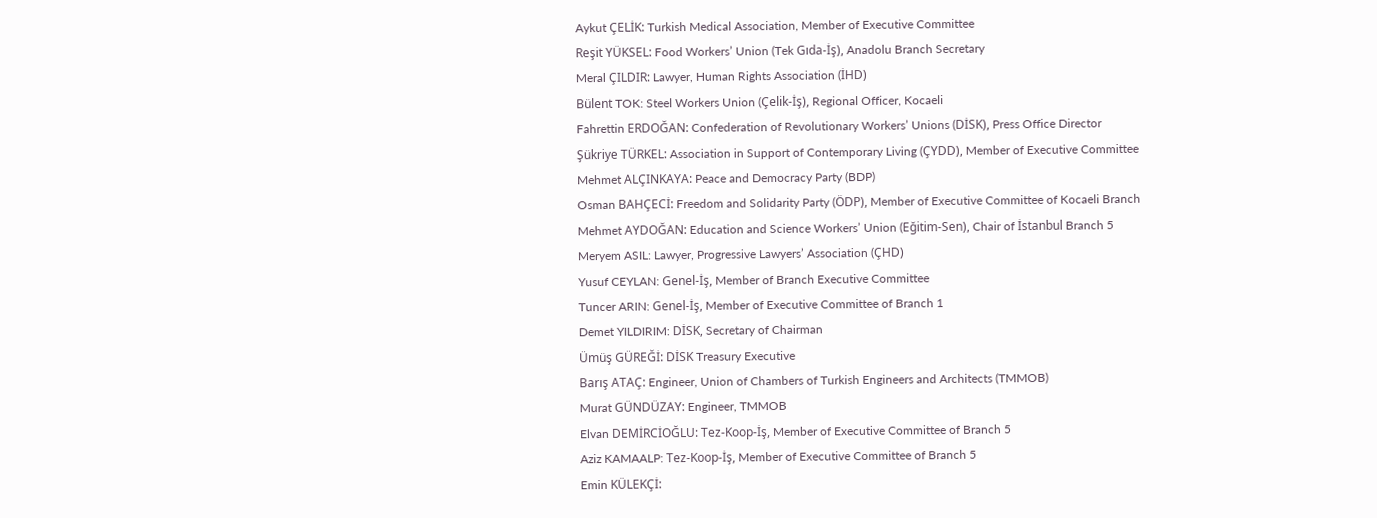Aykut ÇELİK: Turkish Medical Association, Member of Executive Committee
Reşit YÜKSEL: Food Workers’ Union (Tek Gıda-İş), Anadolu Branch Secretary
Meral ÇILDIR: Lawyer, Human Rights Association (İHD)
Bülent TOK: Steel Workers Union (Çelik-İş), Regional Officer, Kocaeli
Fahrettin ERDOĞAN: Confederation of Revolutionary Workers’ Unions (DİSK), Press Office Director
Şükriye TÜRKEL: Association in Support of Contemporary Living (ÇYDD), Member of Executive Committee
Mehmet ALÇINKAYA: Peace and Democracy Party (BDP)
Osman BAHÇECİ: Freedom and Solidarity Party (ÖDP), Member of Executive Committee of Kocaeli Branch
Mehmet AYDOĞAN: Education and Science Workers’ Union (Eğitim-Sen), Chair of İstanbul Branch 5
Meryem ASIL: Lawyer, Progressive Lawyers’ Association (ÇHD)
Yusuf CEYLAN: Genel-İş, Member of Branch Executive Committee
Tuncer ARIN: Genel-İş, Member of Executive Committee of Branch 1
Demet YILDIRIM: DİSK, Secretary of Chairman
Ümüş GÜREĞİ: DİSK Treasury Executive
Barış ATAÇ: Engineer, Union of Chambers of Turkish Engineers and Architects (TMMOB)
Murat GÜNDÜZAY: Engineer, TMMOB
Elvan DEMİRCİOĞLU: Tez-Koop-İş, Member of Executive Committee of Branch 5
Aziz KAMAALP: Tez-Koop-İş, Member of Executive Committee of Branch 5
Emin KÜLEKÇİ: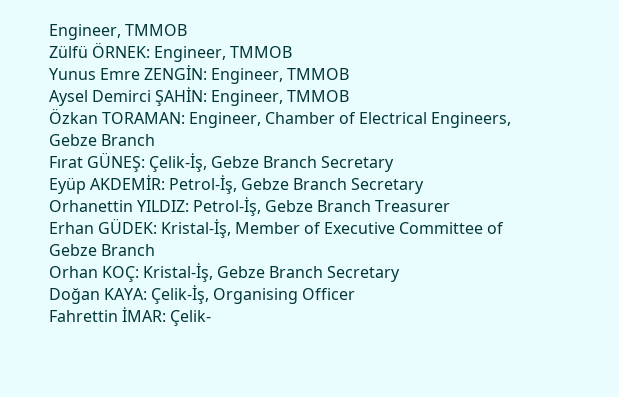Engineer, TMMOB
Zülfü ÖRNEK: Engineer, TMMOB
Yunus Emre ZENGİN: Engineer, TMMOB
Aysel Demirci ŞAHİN: Engineer, TMMOB
Özkan TORAMAN: Engineer, Chamber of Electrical Engineers, Gebze Branch
Fırat GÜNEŞ: Çelik-İş, Gebze Branch Secretary
Eyüp AKDEMİR: Petrol-İş, Gebze Branch Secretary
Orhanettin YILDIZ: Petrol-İş, Gebze Branch Treasurer
Erhan GÜDEK: Kristal-İş, Member of Executive Committee of Gebze Branch
Orhan KOÇ: Kristal-İş, Gebze Branch Secretary
Doğan KAYA: Çelik-İş, Organising Officer
Fahrettin İMAR: Çelik-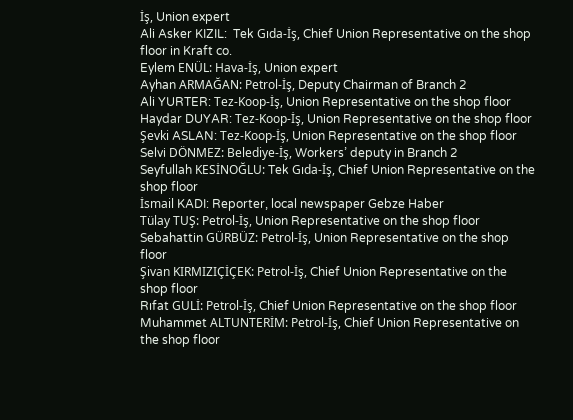İş, Union expert
Ali Asker KIZIL:  Tek Gıda-İş, Chief Union Representative on the shop floor in Kraft co.
Eylem ENÜL: Hava-İş, Union expert
Ayhan ARMAĞAN: Petrol-İş, Deputy Chairman of Branch 2
Ali YURTER: Tez-Koop-İş, Union Representative on the shop floor
Haydar DUYAR: Tez-Koop-İş, Union Representative on the shop floor
Şevki ASLAN: Tez-Koop-İş, Union Representative on the shop floor
Selvi DÖNMEZ: Belediye-İş, Workers’ deputy in Branch 2
Seyfullah KESİNOĞLU: Tek Gıda-İş, Chief Union Representative on the shop floor
İsmail KADI: Reporter, local newspaper Gebze Haber
Tülay TUŞ: Petrol-İş, Union Representative on the shop floor
Sebahattin GÜRBÜZ: Petrol-İş, Union Representative on the shop floor
Şivan KIRMIZIÇİÇEK: Petrol-İş, Chief Union Representative on the shop floor
Rıfat GULİ: Petrol-İş, Chief Union Representative on the shop floor
Muhammet ALTUNTERİM: Petrol-İş, Chief Union Representative on the shop floor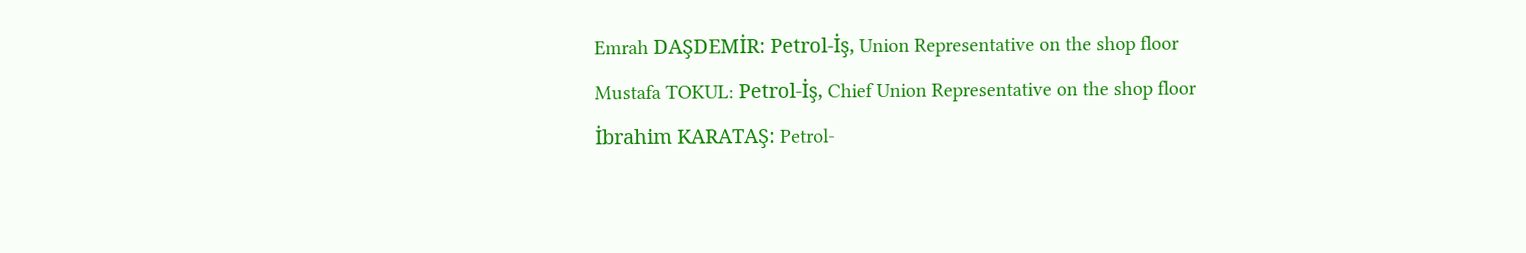Emrah DAŞDEMİR: Petrol-İş, Union Representative on the shop floor
Mustafa TOKUL: Petrol-İş, Chief Union Representative on the shop floor
İbrahim KARATAŞ: Petrol-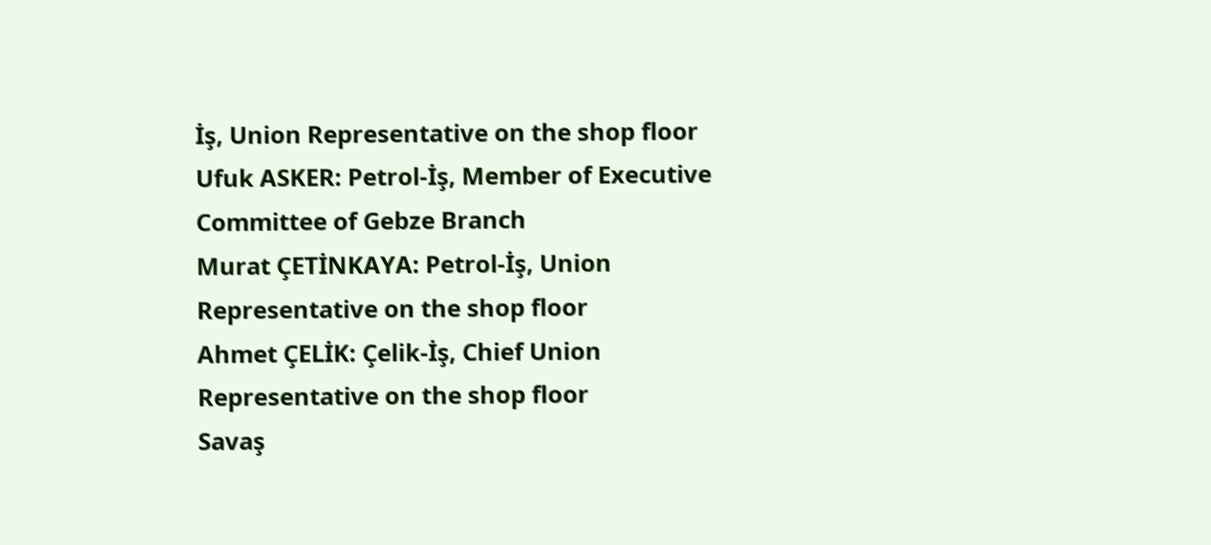İş, Union Representative on the shop floor
Ufuk ASKER: Petrol-İş, Member of Executive Committee of Gebze Branch
Murat ÇETİNKAYA: Petrol-İş, Union Representative on the shop floor
Ahmet ÇELİK: Çelik-İş, Chief Union Representative on the shop floor
Savaş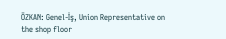ÖZKAN: Genel-İş, Union Representative on the shop floor